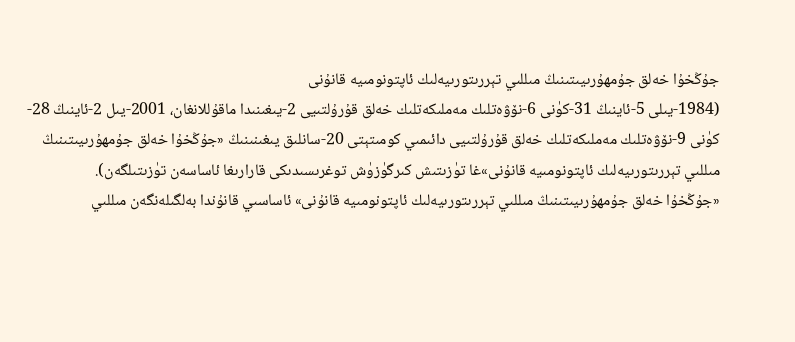جۇڭخۇا خەلق جۇمھۇرىيىتىنىڭ مىللىي تېررىتورىيەلىك ئاپتونومىيە قانۇنى
(1984-يىلى 5-ئاينىڭ 31-كۈنى 6-نۆۋەتلىك مەملىكەتلىك خەلق قۇرۇلتىيى 2-يىغىنىدا ماقۇللانغان، 2001-يىل 2-ئاينىڭ 28-كۈنى 9-نۆۋەتلىك مەملىكەتلىك خەلق قۇرۇلتىيى دائىمىي كومىتېتى 20-سانلىق يىغىنىنىڭ «جۇڭخۇا خەلق جۇمھۇرىيىتىنىڭ مىللىي تېررىتورىيەلىك ئاپتونومىيە قانۇنى»غا تۈزىتىش كىرگۈزۈش توغرىسىدىكى قارارىغا ئاساسەن تۈزىتىلگەن).
«جۇڭخۇا خەلق جۇمھۇرىيىتىنىڭ مىللىي تېررىتورىيەلىك ئاپتونومىيە قانۇنى» ئاساسىي قانۇندا بەلگىلەنگەن مىللىي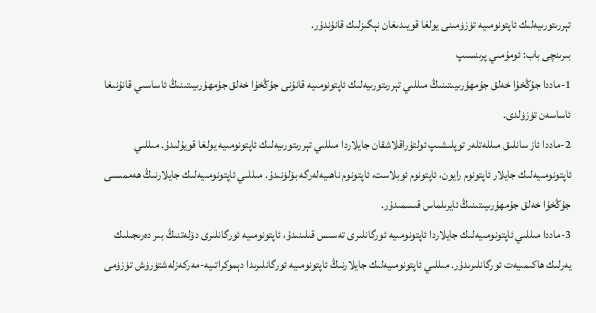تېررىتورىيەلىك ئاپتونومىيە تۈزۈمىنى يولغا قويىدىغان نېگىزلىك قانۇندۇر.
بىرىنچى باب: ئومۇمىي پرىنسىپ
1-ماددا جۇڭخۇا خەلق جۇمھۇرىيىتىنىڭ مىللىي تېررىتورىيەلىك ئاپتونومىيە قانۇنى جۇڭخۇا خەلق جۇمھۇرىيىتىنىڭ ئاساسىي قانۇنىغا ئاساسەن تۈزۈلدى.
2-ماددا ئاز سانلىق مىللەتلەر توپلىشىپ ئولتۇراقلاشقان جايلاردا مىللىي تېررىتورىيەلىك ئاپتونومىيە يولغا قويۇلىدۇ. مىللىي ئاپتونومىيەلىك جايلار ئاپتونوم رايون، ئاپتونوم ئوبلاست، ئاپتونوم ناھىيەلەرگە بۆلۈنىدۇ. مىللىي ئاپتونومىيەلىك جايلارنىڭ ھەممىسى جۇڭخۇا خەلق جۇمھۇرىيىتىنىڭ ئايرىلماس قىسمىدۇر.
3-ماددا مىللىي ئاپتونومىيەلىك جايلاردا ئاپتونومىيە ئورگانلىرى تەسىس قىلىنىدۇ، ئاپتونومىيە ئورگانلىرى دۆلەتنىڭ بىر دەرىجىلىك يەرلىك ھاكىمىيەت ئورگانلىرىدۇر. مىللىي ئاپتونومىيەلىك جايلارنىڭ ئاپتونومىيە ئورگانلىرىدا دېموكراتىيە-مەركەزلەشتۈرۈش تۈزۈمى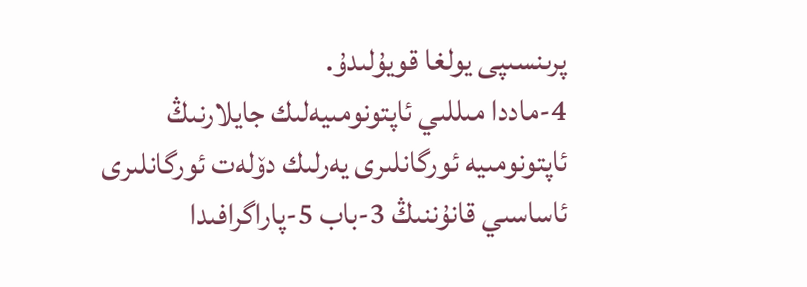پرىنسىپى يولغا قويۇلىدۇ.
4-ماددا مىللىي ئاپتونومىيەلىك جايلارنىڭ ئاپتونومىيە ئورگانلىرى يەرلىك دۆلەت ئورگانلىرى ئاساسىي قانۇننىڭ 3-باب 5-پاراگرافىدا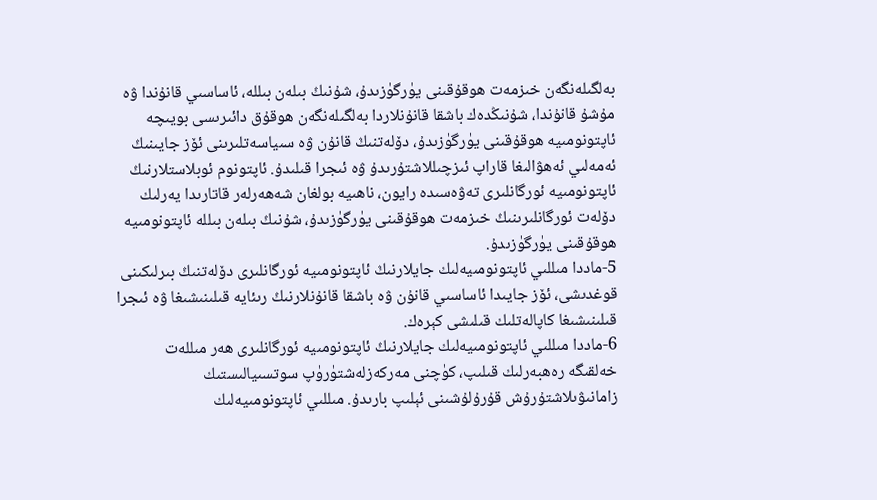بەلگىلەنگەن خىزمەت ھوقۇقىنى يۈرگۈزىدۇ، شۇنىڭ بىلەن بىللە، ئاساسىي قانۇندا ۋە مۇشۇ قانۇندا، شۇنىڭدەك باشقا قانۇنلاردا بەلگىلەنگەن ھوقۇق دائىرىسى بويىچە ئاپتونومىيە ھوقۇقىنى يۈرگۈزىدۇ، دۆلەتنىڭ قانۇن ۋە سىياسەتلىرىنى ئۆز جايىنىڭ ئەمەلىي ئەھۋالىغا قاراپ ئىزچىللاشتۇرىدۇ ۋە ئىجرا قىلىدۇ. ئاپتونوم ئوبلاستلارنىڭ ئاپتونومىيە ئورگانلىرى تەۋەسىدە رايون، ناھىيە بولغان شەھەرلەر قاتارىدا يەرلىك دۆلەت ئورگانلىرىنىڭ خىزمەت ھوقۇقىنى يۈرگۈزىدۇ، شۇنىڭ بىلەن بىللە ئاپتونومىيە ھوقۇقىنى يۈرگۈزىدۇ.
5-ماددا مىللىي ئاپتونومىيەلىك جايلارنىڭ ئاپتونومىيە ئورگانلىرى دۆلەتنىڭ بىرلىكىنى قوغدىشى، ئۆز جايىدا ئاساسىي قانۇن ۋە باشقا قانۇنلارنىڭ رىئايە قىلىنىشىغا ۋە ئىجرا قىلىنىشىغا كاپالەتلىك قىلىشى كېرەك.
6-ماددا مىللىي ئاپتونومىيەلىك جايلارنىڭ ئاپتونومىيە ئورگانلىرى ھەر مىللەت خەلقىگە رەھبەرلىك قىلىپ، كۈچنى مەركەزلەشتۈرۈپ سوتسىيالىستىك زامانىۋىلاشتۇرۇش قۇرۇلۇشىنى ئېلىپ بارىدۇ. مىللىي ئاپتونومىيەلىك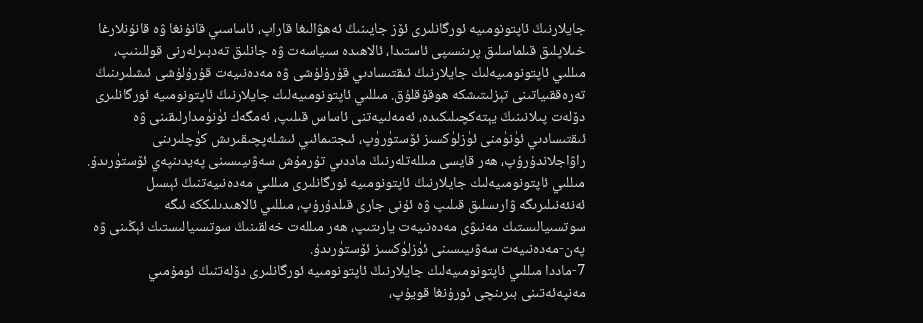جايلارنىڭ ئاپتونومىيە ئورگانلىرى ئۆز جايىنىڭ ئەھۋالىغا قاراپ، ئاساسىي قانۇنغا ۋە قانۇنلارغا خىلاپلىق قىلماسلىق پرىنسىپى ئاستىدا، ئالاھىدە سىياسەت ۋە جانلىق تەدبىرلەرنى قوللىنىپ، مىللىي ئاپتونومىيەلىك جايلارنىڭ ئىقتىسادىي قۇرۇلۇشى ۋە مەدەنىيەت قۇرۇلۇشى ئىشلىرىنىڭ تەرەققىياتىنى تېزلىتىشكە ھوقۇقلۇق. مىللىي ئاپتونومىيەلىك جايلارنىڭ ئاپتونومىيە ئورگانلىرى دۆلەت پىلانىنىڭ يېتەكچىلىكىدە، ئەمەلىيەتنى ئاساس قىلىپ، ئەمگەك ئۈنۈمدارلىقىنى ۋە ئىقتىسادىي ئۈنۈمنى ئۈزلۈكسىز ئۆستۈرۈپ، ئىجتىمائىي ئىشلەپچىقىرىش كۈچلىرىنى راۋاجلاندۇرۇپ، ھەر قايسى مىللەتلەرنىڭ ماددىي تۇرمۇش سەۋىيىسىنى پەيدىنپەي ئۆستۈرىدۇ. مىللىي ئاپتونومىيەلىك جايلارنىڭ ئاپتونومىيە ئورگانلىرى مىللىي مەدەنىيەتنىڭ ئېسىل ئەنئەنىلىرىگە ۋارىسلىق قىلىپ ۋە ئۇنى جارى قىلدۇرۇپ، مىللىي ئالاھىدىلىككە ئىگە سوتسىيالىستىك مەنىۋى مەدەنىيەت يارىتىپ، ھەر مىللەت خەلقىنىڭ سوتسىيالىستىك ئېڭىنى ۋە پەن-مەدەنىيەت سەۋىيىسىنى ئۈزلۈكسىز ئۆستۈرىدۇ.
7-ماددا مىللىي ئاپتونومىيەلىك جايلارنىڭ ئاپتونومىيە ئورگانلىرى دۆلەتنىڭ ئومۇمىي مەنپەئەتىنى بىرىنچى ئورۇنغا قويۇپ،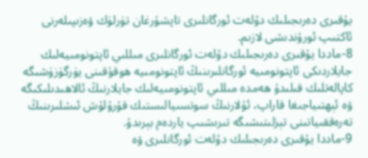يۇقىرى دەرىجىلىك دۆلەت ئورگانلىرى تاپشۇرغان تۈرلۈك ۋەزىپىلەرنى ئاكتىپ ئورۇندىشى لازىم.
8-ماددا يۇقىرى دەرىجىلىك دۆلەت ئورگانلىرى مىللىي ئاپتونومىيەلىك جايلاردىكى ئاپتونومىيە ئورگانلىرىنىڭ ئاپتونومىيە ھوقۇقىنى يۈرگۈزۈشىگە كاپالەتلىك قىلىدۇ ھەمدە مىللىي ئاپتونومىيەلىك جايلارنىڭ ئالاھىدىلىكىگە ۋە ئېھتىياجىغا قاراپ، ئۇلارنىڭ سوتسىيالىستىك قۇرۇلۇش ئىشلىرىنىڭ تەرەققىياتىنى تېزلىتىشىگە تىرىشىپ ياردەم بېرىدۇ.
9-ماددا يۇقىرى دەرىجىلىك دۆلەت ئورگانلىرى ۋە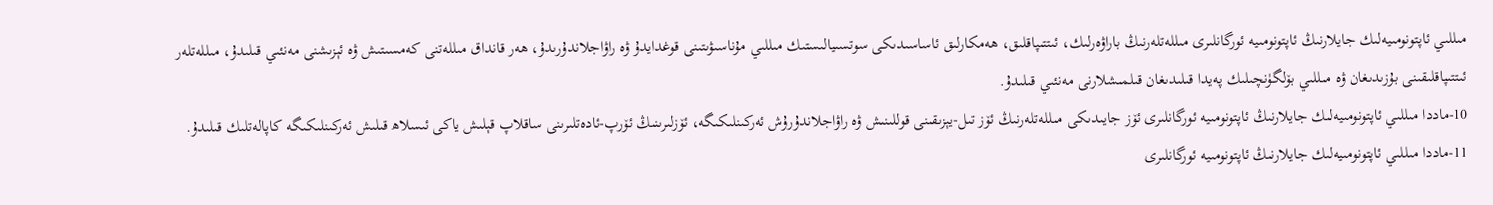مىللىي ئاپتونومىيەلىك جايلارنىڭ ئاپتونومىيە ئورگانلىرى مىللەتلەرنىڭ باراۋەرلىك، ئىتتىپاقلىق، ھەمكارلىق ئاساسىدىكى سوتسىيالىستىك مىللىي مۇناسىۋىتىنى قوغدايدۇ ۋە راۋاجلاندۇرىدۇ، ھەر قانداق مىللەتنى كەمسىتىش ۋە ئېزىشنى مەنئىي قىلىدۇ، مىللەتلەر ئىتتىپاقلىقىنى بۇزىدىغان ۋە مىللىي بۆلگۈنچىلىك پەيدا قىلىدىغان قىلمىشلارنى مەنئىي قىلىدۇ.
10-ماددا مىللىي ئاپتونومىيەلىك جايلارنىڭ ئاپتونومىيە ئورگانلىرى ئۆز جايىدىكى مىللەتلەرنىڭ ئۆز تىل-يېزىقىنى قوللىنىش ۋە راۋاجلاندۇرۇش ئەركىنلىكىگە، ئۆزلىرىنىڭ ئۆرپ-ئادەتلىرىنى ساقلاپ قېلىش ياكى ئىسلاھ قىلىش ئەركىنلىكىگە كاپالەتلىك قىلىدۇ.
11-ماددا مىللىي ئاپتونومىيەلىك جايلارنىڭ ئاپتونومىيە ئورگانلىرى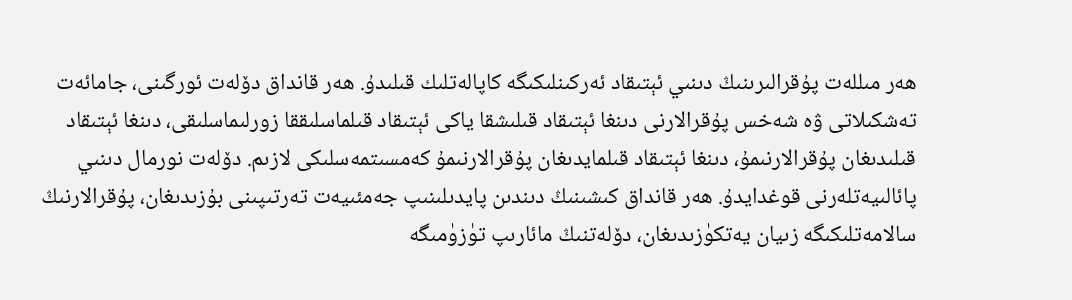ھەر مىللەت پۇقرالىرىنىڭ دىنىي ئېتىقاد ئەركىنلىكىگە كاپالەتلىك قىلىدۇ. ھەر قانداق دۆلەت ئورگىنى، جامائەت تەشكىلاتى ۋە شەخس پۇقرالارنى دىنغا ئېتىقاد قىلىشقا ياكى ئېتىقاد قىلماسلىققا زورلىماسلىقى، دىنغا ئېتىقاد قىلىدىغان پۇقرالارنىمۇ، دىنغا ئېتىقاد قىلمايدىغان پۇقرالارنىمۇ كەمسىتمەسلىكى لازىم. دۆلەت نورمال دىنىي پائالىيەتلەرنى قوغدايدۇ. ھەر قانداق كىشىنىڭ دىندىن پايدىلىنىپ جەمئىيەت تەرتىپىنى بۇزىدىغان، پۇقرالارنىڭ سالامەتلىكىگە زىيان يەتكۈزىدىغان، دۆلەتنىڭ مائارىپ تۈزۈمىگە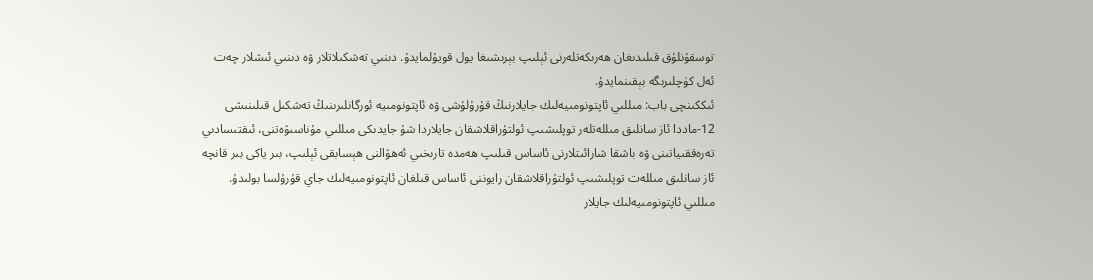توسقۇنلۇق قىلىدىغان ھەرىكەتلەرنى ئېلىپ بېرىشىغا يول قويۇلمايدۇ. دىنىي تەشكىلاتلار ۋە دىنىي ئىشلار چەت ئەل كۈچلىرىگە بېقىنمايدۇ.
ئىككىنچى باب: مىللىي ئاپتونومىيەلىك جايلارنىڭ قۇرۇلۇشى ۋە ئاپتونومىيە ئورگانلىرىنىڭ تەشكىل قىلىنىشى
12-ماددا ئاز سانلىق مىللەتلەر توپلىشىپ ئولتۇراقلاشقان جايلاردا شۇ جايدىكى مىللىي مۇناسىۋەتنى، ئىقتىسادىي تەرەققىياتىنى ۋە باشقا شارائىتلارنى ئاساس قىلىپ ھەمدە تارىخىي ئەھۋالنى ھېسابقى ئېلىپ، بىر ياكى بىر قانچە ئاز سانلىق مىللەت توپلىشىپ ئولتۇراقلاشقان رايوننى ئاساس قىلغان ئاپتونومىيەلىك جاي قۇرۇلسا بولىدۇ. مىللىي ئاپتونومىيەلىك جايلار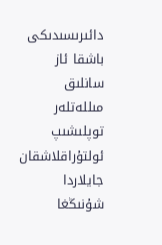دائىرىسىدىكى باشقا ئاز سانلىق مىللەتلەر توپلىشىپ ئولتۇراقلاشقان جايلاردا شۇنىڭغا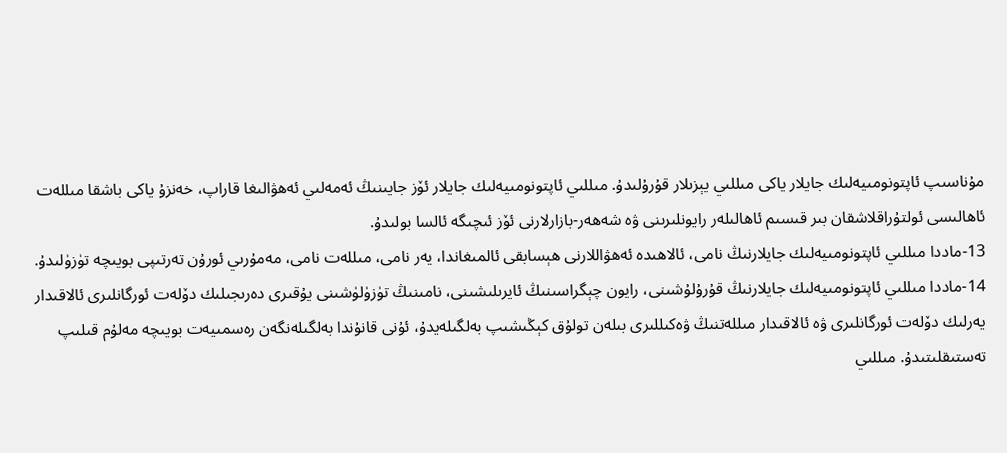مۇناسىپ ئاپتونومىيەلىك جايلار ياكى مىللىي يېزىلار قۇرۇلىدۇ. مىللىي ئاپتونومىيەلىك جايلار ئۆز جايىنىڭ ئەمەلىي ئەھۋالىغا قاراپ، خەنزۇ ياكى باشقا مىللەت ئاھالىسى ئولتۇراقلاشقان بىر قىسىم ئاھالىلەر رايونلىرىنى ۋە شەھەر-بازارلارنى ئۆز ئىچىگە ئالسا بولىدۇ.
13-ماددا مىللىي ئاپتونومىيەلىك جايلارنىڭ نامى، ئالاھىدە ئەھۋاللارنى ھېسابقى ئالمىغاندا، يەر نامى، مىللەت نامى، مەمۇرىي ئورۇن تەرتىپى بويىچە تۈزۈلىدۇ.
14-ماددا مىللىي ئاپتونومىيەلىك جايلارنىڭ قۇرۇلۇشىنى، رايون چېگراسىنىڭ ئايرىلىشىنى، نامىنىڭ تۈزۈلۈشىنى يۇقىرى دەرىجىلىك دۆلەت ئورگانلىرى ئالاقىدار يەرلىك دۆلەت ئورگانلىرى ۋە ئالاقىدار مىللەتنىڭ ۋەكىللىرى بىلەن تولۇق كېڭىشىپ بەلگىلەيدۇ، ئۇنى قانۇندا بەلگىلەنگەن رەسمىيەت بويىچە مەلۇم قىلىپ تەستىقلىتىدۇ. مىللىي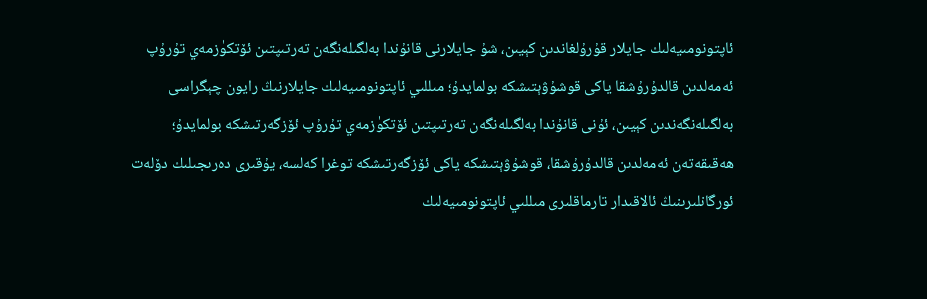ئاپتونومىيەلىك جايلار قۇرۇلغاندىن كېيىن، شۇ جايلارنى قانۇندا بەلگىلەنگەن تەرتىپتىن ئۆتكۈزمەي تۇرۇپ ئەمەلدىن قالدۇرۇشقا ياكى قوشۇۋېتىشكە بولمايدۇ؛ مىللىي ئاپتونومىيەلىك جايلارنىڭ رايون چېگراسى بەلگىلەنگەندىن كېيىن، ئۇنى قانۇندا بەلگىلەنگەن تەرتىپتىن ئۆتكۈزمەي تۇرۇپ ئۆزگەرتىشكە بولمايدۇ؛ ھەقىقەتەن ئەمەلدىن قالدۇرۇشقا، قوشۇۋېتىشكە ياكى ئۆزگەرتىشكە توغرا كەلسە، يۇقىرى دەرىجىلىك دۆلەت ئورگانلىرىنىڭ ئالاقىدار تارماقلىرى مىللىي ئاپتونومىيەلىك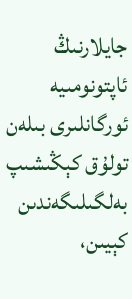جايلارنىڭ ئاپتونومىيە ئورگانلىرى بىلەن تولۇق كېڭىشىپ بەلگىلىگەندىن كېيىن،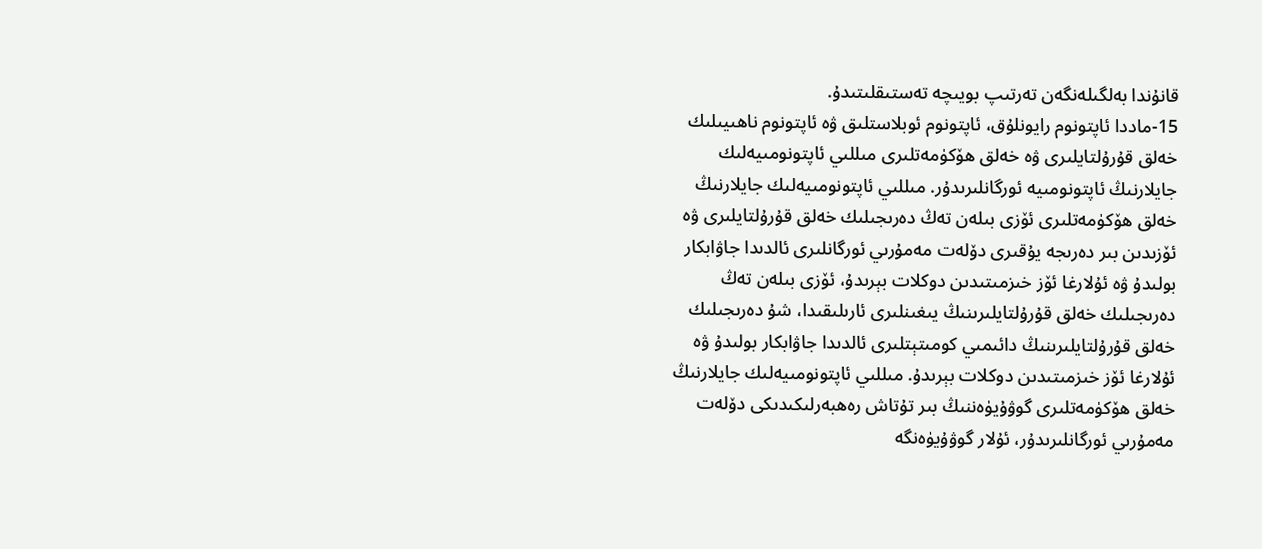قانۇندا بەلگىلەنگەن تەرتىپ بويىچە تەستىقلىتىدۇ.
15-ماددا ئاپتونوم رايونلۇق، ئاپتونوم ئوبلاستلىق ۋە ئاپتونوم ناھىيىلىك خەلق قۇرۇلتايلىرى ۋە خەلق ھۆكۈمەتلىرى مىللىي ئاپتونومىيەلىك جايلارنىڭ ئاپتونومىيە ئورگانلىرىدۇر. مىللىي ئاپتونومىيەلىك جايلارنىڭ خەلق ھۆكۈمەتلىرى ئۆزى بىلەن تەڭ دەرىجىلىك خەلق قۇرۇلتايلىرى ۋە ئۆزىدىن بىر دەرىجە يۇقىرى دۆلەت مەمۇرىي ئورگانلىرى ئالدىدا جاۋابكار بولىدۇ ۋە ئۇلارغا ئۆز خىزمىتىدىن دوكلات بېرىدۇ، ئۆزى بىلەن تەڭ دەرىجىلىك خەلق قۇرۇلتايلىرىنىڭ يىغىنلىرى ئارىلىقىدا، شۇ دەرىجىلىك خەلق قۇرۇلتايلىرىنىڭ دائىمىي كومىتېتلىرى ئالدىدا جاۋابكار بولىدۇ ۋە ئۇلارغا ئۆز خىزمىتىدىن دوكلات بېرىدۇ. مىللىي ئاپتونومىيەلىك جايلارنىڭ خەلق ھۆكۈمەتلىرى گوۋۇيۈەننىڭ بىر تۇتاش رەھبەرلىكىدىكى دۆلەت مەمۇرىي ئورگانلىرىدۇر، ئۇلار گوۋۇيۈەنگە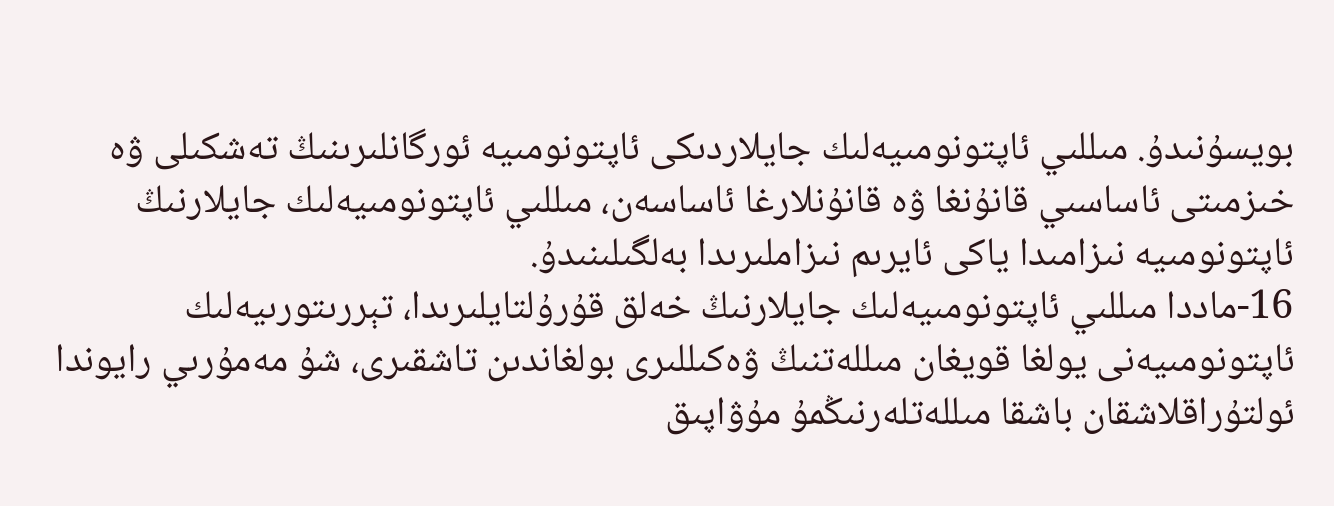بويسۇنىدۇ. مىللىي ئاپتونومىيەلىك جايلاردىكى ئاپتونومىيە ئورگانلىرىنىڭ تەشكىلى ۋە خىزمىتى ئاساسىي قانۇنغا ۋە قانۇنلارغا ئاساسەن، مىللىي ئاپتونومىيەلىك جايلارنىڭ ئاپتونومىيە نىزامىدا ياكى ئايرىم نىزاملىرىدا بەلگىلىنىدۇ.
16-ماددا مىللىي ئاپتونومىيەلىك جايلارنىڭ خەلق قۇرۇلتايلىرىدا، تېررىتورىيەلىك ئاپتونومىيەنى يولغا قويغان مىللەتنىڭ ۋەكىللىرى بولغاندىن تاشقىرى، شۇ مەمۇرىي رايوندا ئولتۇراقلاشقان باشقا مىللەتلەرنىڭمۇ مۇۋاپىق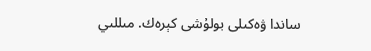ساندا ۋەكىلى بولۇشى كېرەك. مىللىي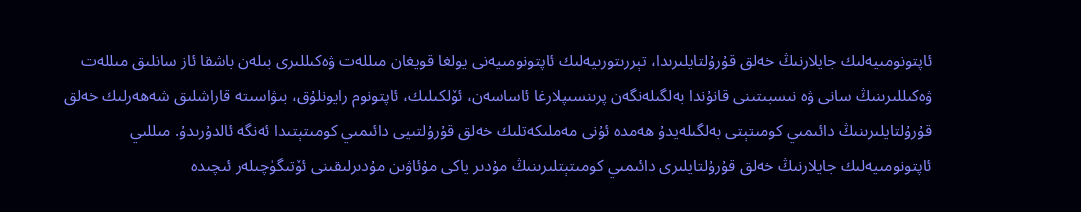ئاپتونومىيەلىك جايلارنىڭ خەلق قۇرۇلتايلىرىدا، تېررىتورىيەلىك ئاپتونومىيەنى يولغا قويغان مىللەت ۋەكىللىرى بىلەن باشقا ئاز سانلىق مىللەت ۋەكىللىرىنىڭ سانى ۋە نىسبىتىنى قانۇندا بەلگىلەنگەن پرىنسىپلارغا ئاساسەن، ئۆلكىلىك، ئاپتونوم رايونلۇق، بىۋاسىتە قاراشلىق شەھەرلىك خەلق قۇرۇلتايلىرىنىڭ دائىمىي كومىتېتى بەلگىلەيدۇ ھەمدە ئۇنى مەملىكەتلىك خەلق قۇرۇلتىيى دائىمىي كومىتېتىدا ئەنگە ئالدۇرىدۇ. مىللىي ئاپتونومىيەلىك جايلارنىڭ خەلق قۇرۇلتايلىرى دائىمىي كومىتېتلىرىنىڭ مۇدىر ياكى مۇئاۋىن مۇدىرلىقىنى ئۆتىگۈچىلەر ئىچىدە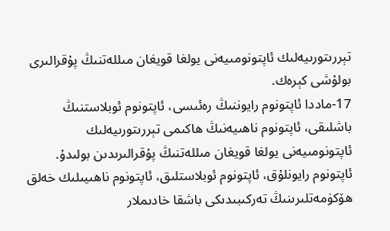تېررىتورىيەلىك ئاپتونومىيەنى يولغا قويغان مىللەتنىڭ پۇقرالىرى بولۇشى كېرەك.
17-ماددا ئاپتونوم رايوننىڭ رەئىسى، ئاپتونوم ئوبلاستنىڭ باشلىقى، ئاپتونوم ناھىيەنىڭ ھاكىمى تېررىتورىيەلىك ئاپتونومىيەنى يولغا قويغان مىللەتنىڭ پۇقرالىرىدىن بولىدۇ. ئاپتونوم رايونلۇق، ئاپتونوم ئوبلاستلىق، ئاپتونوم ناھىيىلىك خەلق ھۆكۈمەتلىرىنىڭ تەركىبىدىكى باشقا خادىملار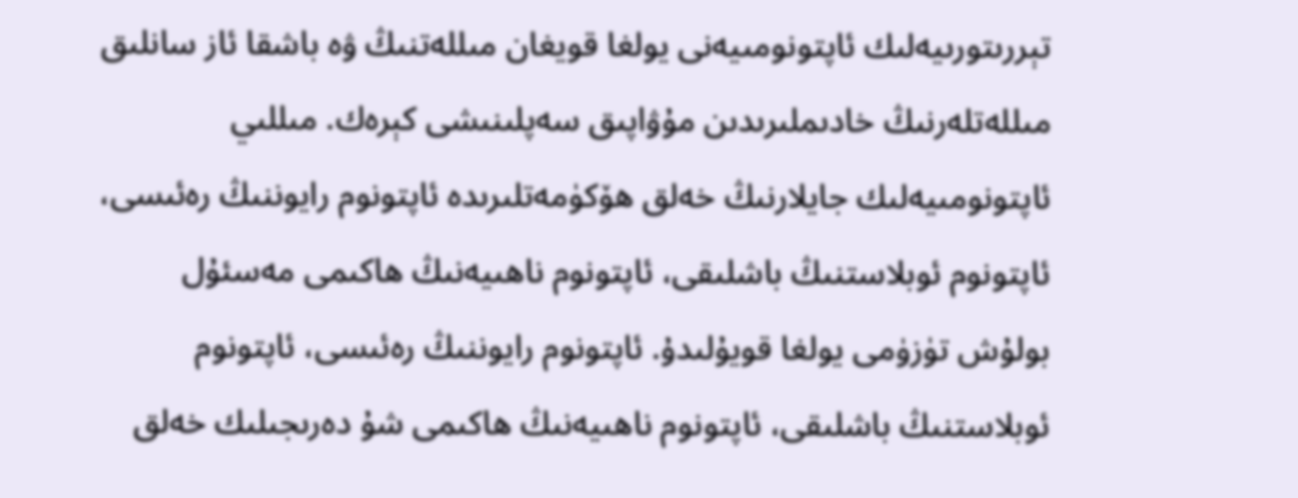تېررىتورىيەلىك ئاپتونومىيەنى يولغا قويغان مىللەتنىڭ ۋە باشقا ئاز سانلىق مىللەتلەرنىڭ خادىملىرىدىن مۇۋاپىق سەپلىنىشى كېرەك. مىللىي ئاپتونومىيەلىك جايلارنىڭ خەلق ھۆكۈمەتلىرىدە ئاپتونوم رايوننىڭ رەئىسى، ئاپتونوم ئوبلاستنىڭ باشلىقى، ئاپتونوم ناھىيەنىڭ ھاكىمى مەسئۇل بولۇش تۈزۈمى يولغا قويۇلىدۇ. ئاپتونوم رايوننىڭ رەئىسى، ئاپتونوم ئوبلاستنىڭ باشلىقى، ئاپتونوم ناھىيەنىڭ ھاكىمى شۇ دەرىجىلىك خەلق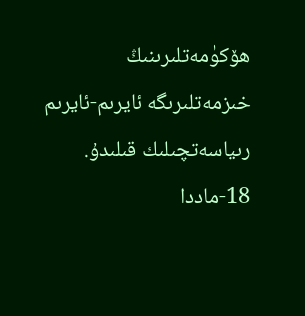ھۆكۈمەتلىرىنىڭ خىزمەتلىرىگە ئايرىم-ئايرىم رىياسەتچىلىك قىلىدۇ.
18-ماددا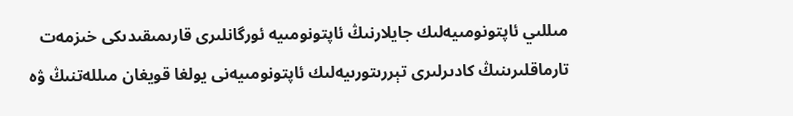مىللىي ئاپتونومىيەلىك جايلارنىڭ ئاپتونومىيە ئورگانلىرى قارىمىقىدىكى خىزمەت تارماقلىرىنىڭ كادىرلىرى تېررىتورىيەلىك ئاپتونومىيەنى يولغا قويغان مىللەتنىڭ ۋە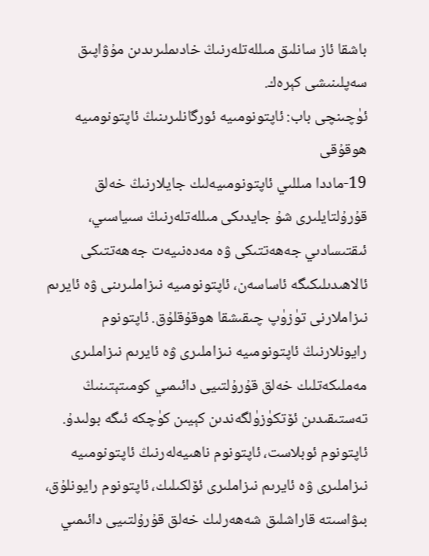باشقا ئاز سانلىق مىللەتلەرنىڭ خادىملىرىدىن مۇۋاپىق سەپلىنىشى كېرەك.
ئۈچىنچى باب: ئاپتونومىيە ئورگانلىرىنىڭ ئاپتونومىيە ھوقۇقى
19-ماددا مىللىي ئاپتونومىيەلىك جايلارنىڭ خەلق قۇرۇلتايلىرى شۇ جايدىكى مىللەتلەرنىڭ سىياسىي، ئىقتىسادىي جەھەتتىكى ۋە مەدەنىيەت جەھەتتىكى ئالاھىدىلىكىگە ئاساسەن، ئاپتونومىيە نىزاملىرىنى ۋە ئايرىم نىزاملارنى تۈزۈپ چىقىشقا ھوقۇقلۇق. ئاپتونوم رايونلارنىڭ ئاپتونومىيە نىزاملىرى ۋە ئايرىم نىزاملىرى مەملىكەتلىك خەلق قۇرۇلتىيى دائىمىي كومىتېتىنىڭ تەستىقىدىن ئۆتكۈزۈلگەندىن كېيىن كۈچكە ئىگە بولىدۇ. ئاپتونوم ئوبلاست، ئاپتونوم ناھىيەلەرنىڭ ئاپتونومىيە نىزاملىرى ۋە ئايرىم نىزاملىرى ئۆلكىلىك، ئاپتونوم رايونلۇق، بىۋاسىتە قاراشلىق شەھەرلىك خەلق قۇرۇلتىيى دائىمىي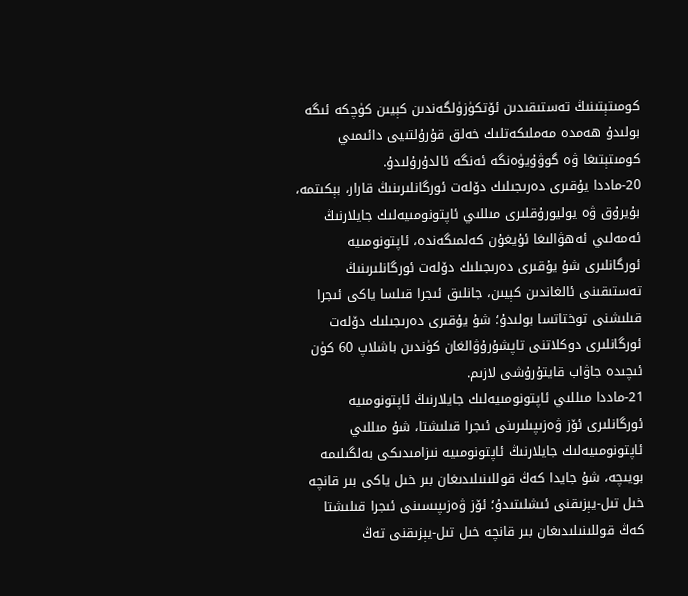كومىتېتىنىڭ تەستىقىدىن ئۆتكۈزۈلگەندىن كېيىن كۈچكە ئىگە بولىدۇ ھەمدە مەملىكەتلىك خەلق قۇرۇلتىيى دائىمىي كومىتېتىغا ۋە گوۋۇيۈەنگە ئەنگە ئالدۇرۇلىدۇ.
20-ماددا يۇقىرى دەرىجىلىك دۆلەت ئورگانلىرىنىڭ قارار، بېكىتمە، بۇيرۇق ۋە يوليورۇقلىرى مىللىي ئاپتونومىيەلىك جايلارنىڭ ئەمەلىي ئەھۋالىغا ئۇيغۇن كەلمىگەندە، ئاپتونومىيە ئورگانلىرى شۇ يۇقىرى دەرىجىلىك دۆلەت ئورگانلىرىنىڭ تەستىقىنى ئالغاندىن كېيىن، جانلىق ئىجرا قىلسا ياكى ئىجرا قىلىشنى توختاتسا بولىدۇ؛ شۇ يۇقىرى دەرىجىلىك دۆلەت ئورگانلىرى دوكلاتنى تاپشۇرۇۋالغان كۈندىن باشلاپ 60 كۈن ئىچىدە جاۋاب قايتۇرۇشى لازىم.
21-ماددا مىللىي ئاپتونومىيەلىك جايلارنىڭ ئاپتونومىيە ئورگانلىرى ئۆز ۋەزىپىلىرىنى ئىجرا قىلىشتا، شۇ مىللىي ئاپتونومىيەلىك جايلارنىڭ ئاپتونومىيە نىزامىدىكى بەلگىلىمە بويىچە، شۇ جايدا كەڭ قوللىنىلىدىغان بىر خىل ياكى بىر قانچە خىل تىل-يېزىقنى ئىشلىتىدۇ؛ ئۆز ۋەزىپىسىنى ئىجرا قىلىشتا كەڭ قوللىنىلىدىغان بىر قانچە خىل تىل-يېزىقنى تەڭ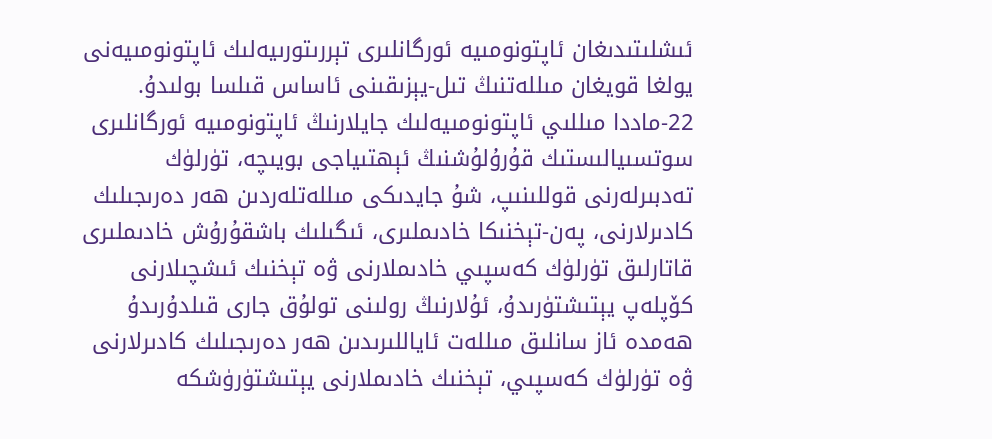ئىشلىتىدىغان ئاپتونومىيە ئورگانلىرى تېررىتورىيەلىك ئاپتونومىيەنى يولغا قويغان مىللەتنىڭ تىل-يېزىقىنى ئاساس قىلسا بولىدۇ.
22-ماددا مىللىي ئاپتونومىيەلىك جايلارنىڭ ئاپتونومىيە ئورگانلىرى سوتسىيالىستىك قۇرۇلۇشنىڭ ئېھتىياجى بويىچە، تۈرلۈك تەدبىرلەرنى قوللىنىپ، شۇ جايدىكى مىللەتلەردىن ھەر دەرىجىلىك كادىرلارنى، پەن-تېخنىكا خادىملىرى، ئىگىلىك باشقۇرۇش خادىملىرى قاتارلىق تۈرلۈك كەسپىي خادىملارنى ۋە تېخنىك ئىشچىلارنى كۆپلەپ يېتىشتۈرىدۇ، ئۇلارنىڭ رولىنى تولۇق جارى قىلدۇرىدۇ ھەمدە ئاز سانلىق مىللەت ئاياللىرىدىن ھەر دەرىجىلىك كادىرلارنى ۋە تۈرلۈك كەسپىي، تېخنىك خادىملارنى يېتىشتۈرۈشكە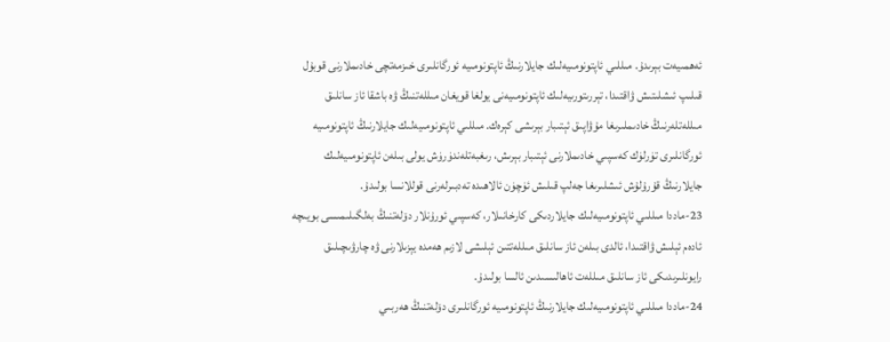ئەھمىيەت بېرىدۇ. مىللىي ئاپتونومىيەلىك جايلارنىڭ ئاپتونومىيە ئورگانلىرى خىزمەتچى خادىملارنى قوبۇل قىلىپ ئىشلىتىش ۋاقتىدا، تېررىتورىيەلىك ئاپتونومىيەنى يولغا قويغان مىللەتنىڭ ۋە باشقا ئاز سانلىق مىللەتلەرنىڭ خادىملىرىغا مۇۋاپىق ئېتىبار بېرىشى كېرەك. مىللىي ئاپتونومىيەلىك جايلارنىڭ ئاپتونومىيە ئورگانلىرى تۈرلۈك كەسپىي خادىملارنى ئېتىبار بېرىش، رىغبەتلەندۈرۈش يولى بىلەن ئاپتونومىيەلىك جايلارنىڭ قۇرۇلۇش ئىشلىرىغا جەلپ قىلىش ئۈچۈن ئالاھىدە تەدبىرلەرنى قوللانسا بولىدۇ.
23-ماددا مىللىي ئاپتونومىيەلىك جايلاردىكى كارخانىلار، كەسپىي ئورۇنلار دۆلەتنىڭ بەلگىلىمىسى بويىچە ئادەم ئېلىش ۋاقتىدا، ئالدى بىلەن ئاز سانلىق مىللەتتىن ئېلىشى لازىم ھەمدە يېزىلارنى ۋە چارۋىچىلىق رايونلىرىدىكى ئاز سانلىق مىللەت ئاھالىسىدىن ئالسا بولىدۇ.
24-ماددا مىللىي ئاپتونومىيەلىك جايلارنىڭ ئاپتونومىيە ئورگانلىرى دۆلەتنىڭ ھەربىي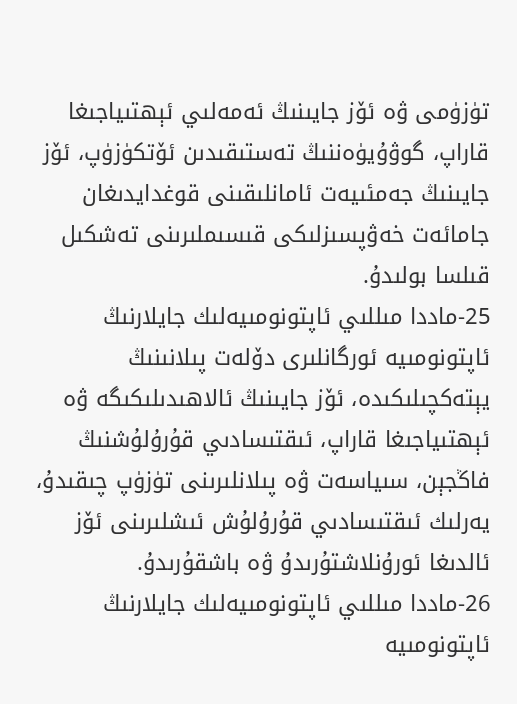تۈزۈمى ۋە ئۆز جايىنىڭ ئەمەلىي ئېھتىياجىغا قاراپ، گوۋۇيۈەننىڭ تەستىقىدىن ئۆتكۈزۈپ، ئۆز جايىنىڭ جەمئىيەت ئامانلىقىنى قوغدايدىغان جامائەت خەۋپسىزلىكى قىسىملىرىنى تەشكىل قىلسا بولىدۇ.
25-ماددا مىللىي ئاپتونومىيەلىك جايلارنىڭ ئاپتونومىيە ئورگانلىرى دۆلەت پىلانىنىڭ يېتەكچىلىكىدە، ئۆز جايىنىڭ ئالاھىدىلىكىگە ۋە ئېھتىياجىغا قاراپ، ئىقتىسادىي قۇرۇلۇشنىڭ فاڭجېن، سىياسەت ۋە پىلانلىرىنى تۈزۈپ چىقىدۇ، يەرلىك ئىقتىسادىي قۇرۇلۇش ئىشلىرىنى ئۆز ئالدىغا ئورۇنلاشتۇرىدۇ ۋە باشقۇرىدۇ.
26-ماددا مىللىي ئاپتونومىيەلىك جايلارنىڭ ئاپتونومىيە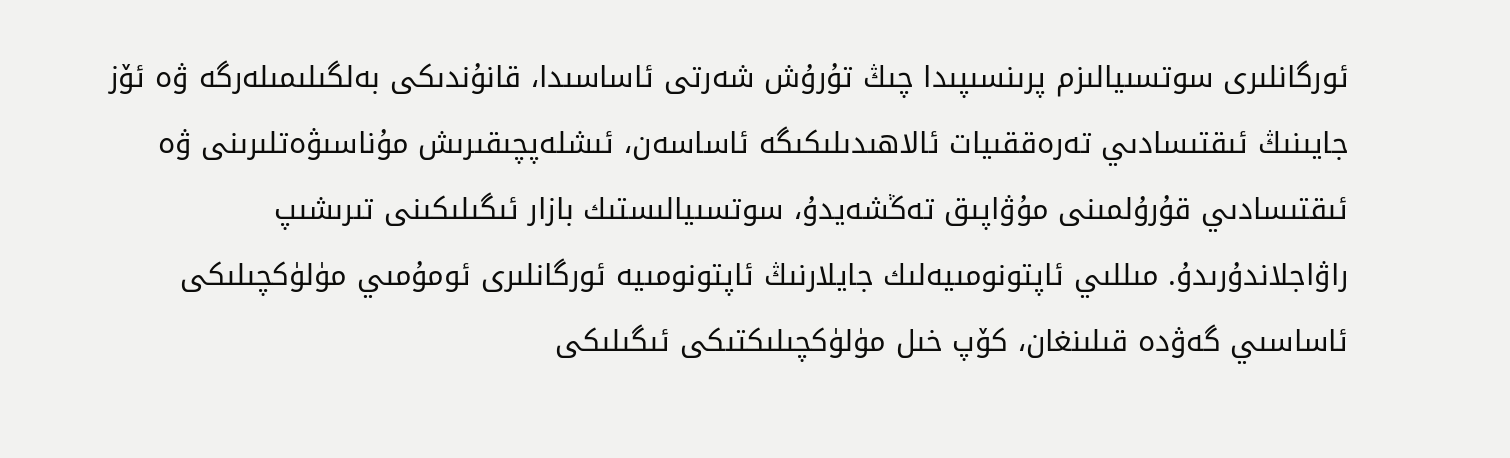ئورگانلىرى سوتسىيالىزم پرىنسىپىدا چىڭ تۇرۇش شەرتى ئاساسىدا، قانۇندىكى بەلگىلىمىلەرگە ۋە ئۆز جايىنىڭ ئىقتىسادىي تەرەققىيات ئالاھىدىلىكىگە ئاساسەن، ئىشلەپچىقىرىش مۇناسىۋەتلىرىنى ۋە ئىقتىسادىي قۇرۇلمىنى مۇۋاپىق تەڭشەيدۇ، سوتسىيالىستىك بازار ئىگىلىكىنى تىرىشىپ راۋاجلاندۇرىدۇ. مىللىي ئاپتونومىيەلىك جايلارنىڭ ئاپتونومىيە ئورگانلىرى ئومۇمىي مۈلۈكچىلىكى ئاساسىي گەۋدە قىلىنغان، كۆپ خىل مۈلۈكچىلىكتىكى ئىگىلىكى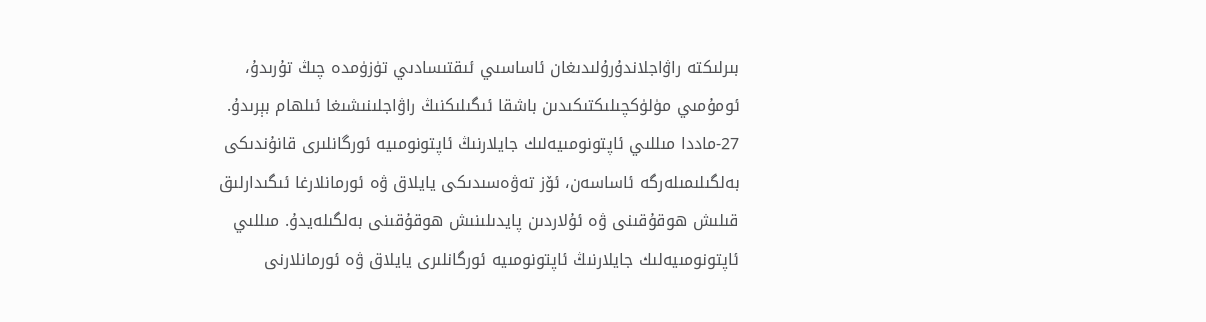بىرلىكتە راۋاجلاندۇرۇلىدىغان ئاساسىي ئىقتىسادىي تۈزۈمدە چىڭ تۇرىدۇ، ئومۇمىي مۈلۈكچىلىكتىكىدىن باشقا ئىگىلىكنىڭ راۋاجلىنىشىغا ئىلھام بېرىدۇ.
27-ماددا مىللىي ئاپتونومىيەلىك جايلارنىڭ ئاپتونومىيە ئورگانلىرى قانۇندىكى بەلگىلىمىلەرگە ئاساسەن، ئۆز تەۋەسىدىكى يايلاق ۋە ئورمانلارغا ئىگىدارلىق قىلىش ھوقۇقىنى ۋە ئۇلاردىن پايدىلىنىش ھوقۇقىنى بەلگىلەيدۇ. مىللىي ئاپتونومىيەلىك جايلارنىڭ ئاپتونومىيە ئورگانلىرى يايلاق ۋە ئورمانلارنى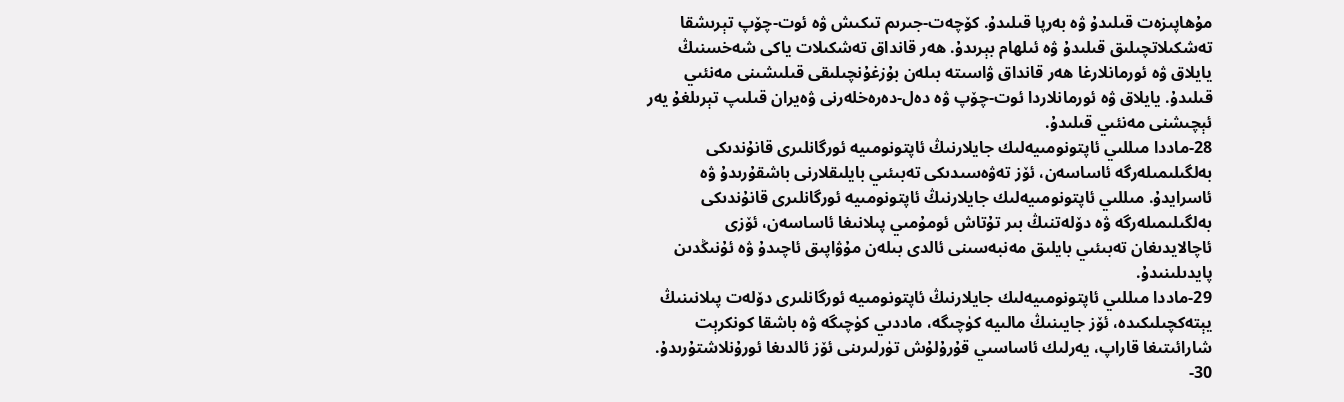مۇھاپىزەت قىلىدۇ ۋە بەرپا قىلىدۇ. كۆچەت-جىرىم تىكىش ۋە ئوت-چۆپ تېرىشقا تەشكىلاتچىلىق قىلىدۇ ۋە ئىلھام بېرىدۇ. ھەر قانداق تەشكىلات ياكى شەخسنىڭ يايلاق ۋە ئورمانلارغا ھەر قانداق ۋاسىتە بىلەن بۇزغۇنچىلىقى قىلىشىنى مەنئىي قىلىدۇ. يايلاق ۋە ئورمانلاردا ئوت-چۆپ ۋە دەل-دەرەخلەرنى ۋەيران قىلىپ تېرىلغۇ يەر ئېچىشنى مەنئىي قىلىدۇ.
28-ماددا مىللىي ئاپتونومىيەلىك جايلارنىڭ ئاپتونومىيە ئورگانلىرى قانۇندىكى بەلگىلىمىلەرگە ئاساسەن، ئۆز تەۋەسىدىكى تەبىئىي بايلىقلارنى باشقۇرىدۇ ۋە ئاسرايدۇ. مىللىي ئاپتونومىيەلىك جايلارنىڭ ئاپتونومىيە ئورگانلىرى قانۇندىكى بەلگىلىمىلەرگە ۋە دۆلەتنىڭ بىر تۇتاش ئومۇمىي پىلانىغا ئاساسەن، ئۆزى ئاچالايدىغان تەبىئىي بايلىق مەنبەسىنى ئالدى بىلەن مۇۋاپىق ئاچىدۇ ۋە ئۇنىڭدىن پايدىلىنىدۇ.
29-ماددا مىللىي ئاپتونومىيەلىك جايلارنىڭ ئاپتونومىيە ئورگانلىرى دۆلەت پىلانىنىڭ يېتەكچىلىكىدە، ئۆز جايىنىڭ مالىيە كۈچىگە، ماددىي كۈچىگە ۋە باشقا كونكرېت شارائىتىغا قاراپ، يەرلىك ئاساسىي قۇرۇلۇش تۈرلىرىنى ئۆز ئالدىغا ئورۇنلاشتۇرىدۇ.
30-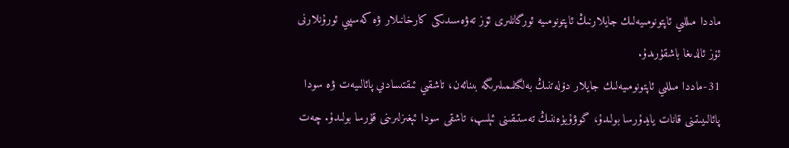ماددا مىللىي ئاپتونومىيەلىك جايلارنىڭ ئاپتونومىيە ئورگانلىرى ئۆز تەۋەسىدىكى كارخانىلار ۋە كەسپىي ئورۇنلارنى ئۆز ئالدىغا باشقۇرىدۇ.
31-ماددا مىللىي ئاپتونومىيەلىك جايلار دۆلەتنىڭ بەلگىلىمىلىرىگە بىنائەن، تاشقىي ئىقتىسادىي پائالىيەت ۋە سودا پائالىيىتىنى قانات يايدۇرسا بولىدۇ، گوۋۇيۈەننىڭ تەستىقىنى ئېلىپ، تاشقى سودا ئېغىزلىرىنى قۇرسا بولىدۇ. چەت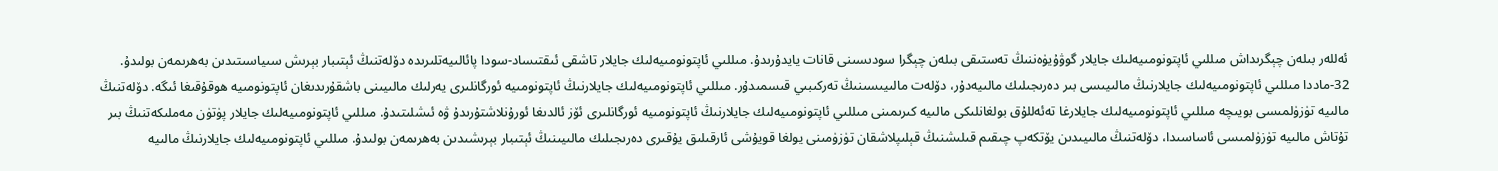ئەللەر بىلەن چېگرىداش مىللىي ئاپتونومىيەلىك جايلار گوۋۇيۈەننىڭ تەستىقى بىلەن چېگرا سودىسىنى قانات يايدۇرىدۇ. مىللىي ئاپتونومىيەلىك جايلار تاشقى ئىقتىساد-سودا پائالىيەتلىرىدە دۆلەتنىڭ ئېتىبار بېرىش سىياسىتىدىن بەھرىمەن بولىدۇ.
32-ماددا مىللىي ئاپتونومىيەلىك جايلارنىڭ مالىيىسى بىر دەرىجىلىك مالىيەدۇر، دۆلەت مالىيىسىنىڭ تەركىبىي قىسمىدۇر. مىللىي ئاپتونومىيەلىك جايلارنىڭ ئاپتونومىيە ئورگانلىرى يەرلىك مالىيىنى باشقۇرىدىغان ئاپتونومىيە ھوقۇقىغا ئىگە. دۆلەتنىڭ مالىيە تۈزۈلمىسى بويىچە مىللىي ئاپتونومىيەلىك جايلارغا تەئەللۇق بولغانلىكى مالىيە كىرىمىنى مىللىي ئاپتونومىيەلىك جايلارنىڭ ئاپتونومىيە ئورگانلىرى ئۆز ئالدىغا ئورۇنلاشتۇرىدۇ ۋە ئىشلىتىدۇ. مىللىي ئاپتونومىيەلىك جايلار پۈتۈن مەملىكەتنىڭ بىر تۇتاش مالىيە تۈزۈلمىسى ئاساسىدا، دۆلەتنىڭ مالىيىدىن يۆتكەپ چىقىم قىلىشنىڭ قېلىپلاشقان تۈزۈمىنى يولغا قويۇشى ئارقىلىق يۇقىرى دەرىجىلىك مالىيىنىڭ ئېتىبار بېرىشىدىن بەھرىمەن بولىدۇ. مىللىي ئاپتونومىيەلىك جايلارنىڭ مالىيە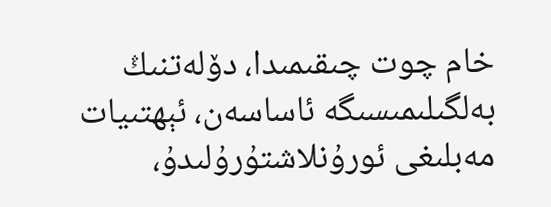خام چوت چىقىمىدا، دۆلەتنىڭ بەلگىلىمىسىگە ئاساسەن، ئېھتىيات مەبلىغى ئورۇنلاشتۇرۇلىدۇ،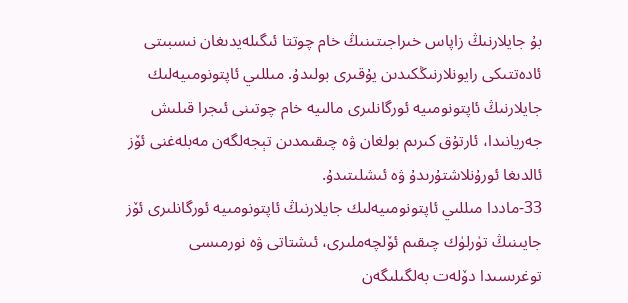بۇ جايلارنىڭ زاپاس خىراجىتىنىڭ خام چوتتا ئىگىلەيدىغان نىسبىتى ئادەتتىكى رايونلارنىڭكىدىن يۇقىرى بولىدۇ. مىللىي ئاپتونومىيەلىك جايلارنىڭ ئاپتونومىيە ئورگانلىرى مالىيە خام چوتىنى ئىجرا قىلىش جەريانىدا، ئارتۇق كىرىم بولغان ۋە چىقىمدىن تېجەلگەن مەبلەغنى ئۆز ئالدىغا ئورۇنلاشتۇرىدۇ ۋە ئىشلىتىدۇ.
33-ماددا مىللىي ئاپتونومىيەلىك جايلارنىڭ ئاپتونومىيە ئورگانلىرى ئۆز جايىنىڭ تۈرلۈك چىقىم ئۆلچەملىرى، ئىشتاتى ۋە نورمىسى توغرىسىدا دۆلەت بەلگىلىگەن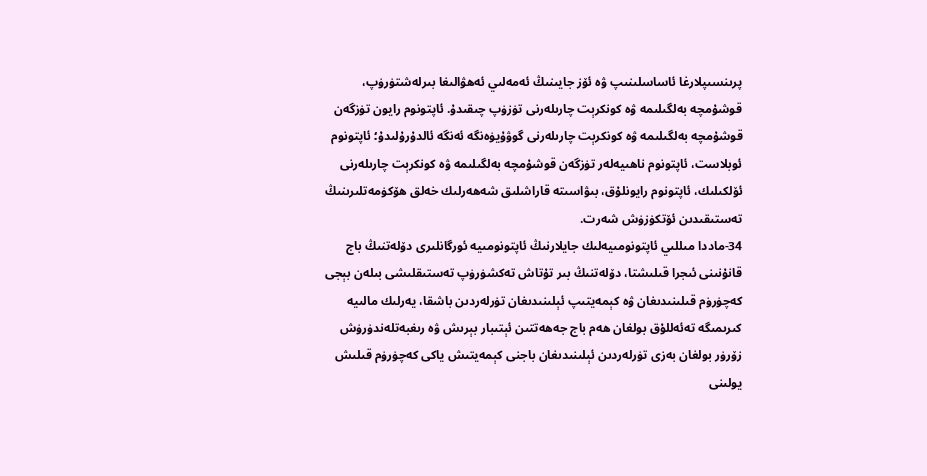پرىنسىپلارغا ئاساسلىنىپ ۋە ئۆز جايىنىڭ ئەمەلىي ئەھۋالىغا بىرلەشتۈرۈپ، قوشۇمچە بەلگىلىمە ۋە كونكرېت چارىلەرنى تۈزۈپ چىقىدۇ. ئاپتونوم رايون تۈزگەن قوشۇمچە بەلگىلىمە ۋە كونكرېت چارىلەرنى گوۋۇيۈەنگە ئەنگە ئالدۇرۇلىدۇ؛ ئاپتونوم ئوبلاست، ئاپتونوم ناھىيەلەر تۈزگەن قوشۇمچە بەلگىلىمە ۋە كونكرېت چارىلەرنى ئۆلكىلىك، ئاپتونوم رايونلۇق، بىۋاسىتە قاراشلىق شەھەرلىك خەلق ھۆكۈمەتلىرىنىڭ تەستىقىدىن ئۆتكۈزۈش شەرت.
34-ماددا مىللىي ئاپتونومىيەلىك جايلارنىڭ ئاپتونومىيە ئورگانلىرى دۆلەتنىڭ باج قانۇنىنى ئىجرا قىلىشتا، دۆلەتنىڭ بىر تۇتاش تەكشۈرۈپ تەستىقلىشى بىلەن بېجى كەچۈرۈم قىلىنىدىغان ۋە كېمەيتىپ ئېلىنىدىغان تۈرلەردىن باشقا، يەرلىك مالىيە كىرىمىگە تەئەللۇق بولغان ھەم باج جەھەتتىن ئېتىبار بېرىش ۋە رىغبەتلەندۈرۈش زۆرۈر بولغان بەزى تۈرلەردىن ئېلىنىدىغان باجنى كېمەيتىش ياكى كەچۈرۈم قىلىش يولىنى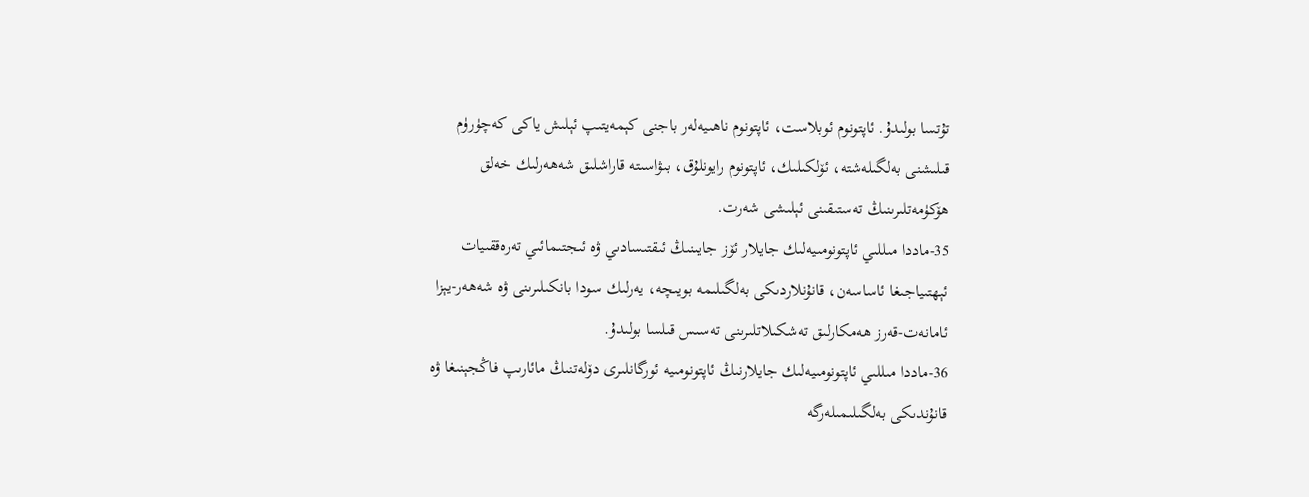تۇتسا بولىدۇ. ئاپتونوم ئوبلاست، ئاپتونوم ناھىيەلەر باجنى كېمەيتىپ ئېلىش ياكى كەچۈرۈم قىلىشنى بەلگىلەشتە، ئۆلكىلىك، ئاپتونوم رايونلۇق، بىۋاسىتە قاراشلىق شەھەرلىك خەلق ھۆكۈمەتلىرىنىڭ تەستىقىنى ئېلىشى شەرت.
35-ماددا مىللىي ئاپتونومىيەلىك جايلار ئۆز جايىنىڭ ئىقتىسادىي ۋە ئىجتىمائىي تەرەققىيات ئېھتىياجىغا ئاساسەن، قانۇنلاردىكى بەلگىلىمە بويىچە، يەرلىك سودا بانكىلىرىنى ۋە شەھەر-يېزا ئامانەت-قەرز ھەمكارلىق تەشكىلاتلىرىنى تەسىس قىلسا بولىدۇ.
36-ماددا مىللىي ئاپتونومىيەلىك جايلارنىڭ ئاپتونومىيە ئورگانلىرى دۆلەتنىڭ مائارىپ فاڭجېنىغا ۋە قانۇندىكى بەلگىلىمىلەرگە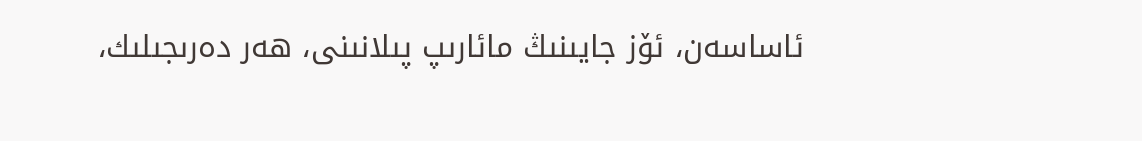ئاساسەن، ئۆز جايىنىڭ مائارىپ پىلانىنى، ھەر دەرىجىلىك،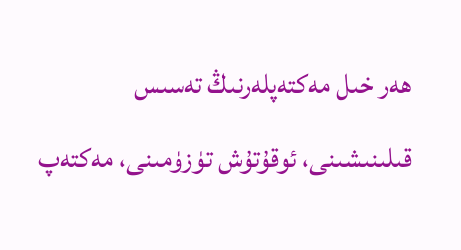ھەر خىل مەكتەپلەرنىڭ تەسىس قىلىنىشىنى، ئوقۇتۇش تۈزۈمىنى، مەكتەپ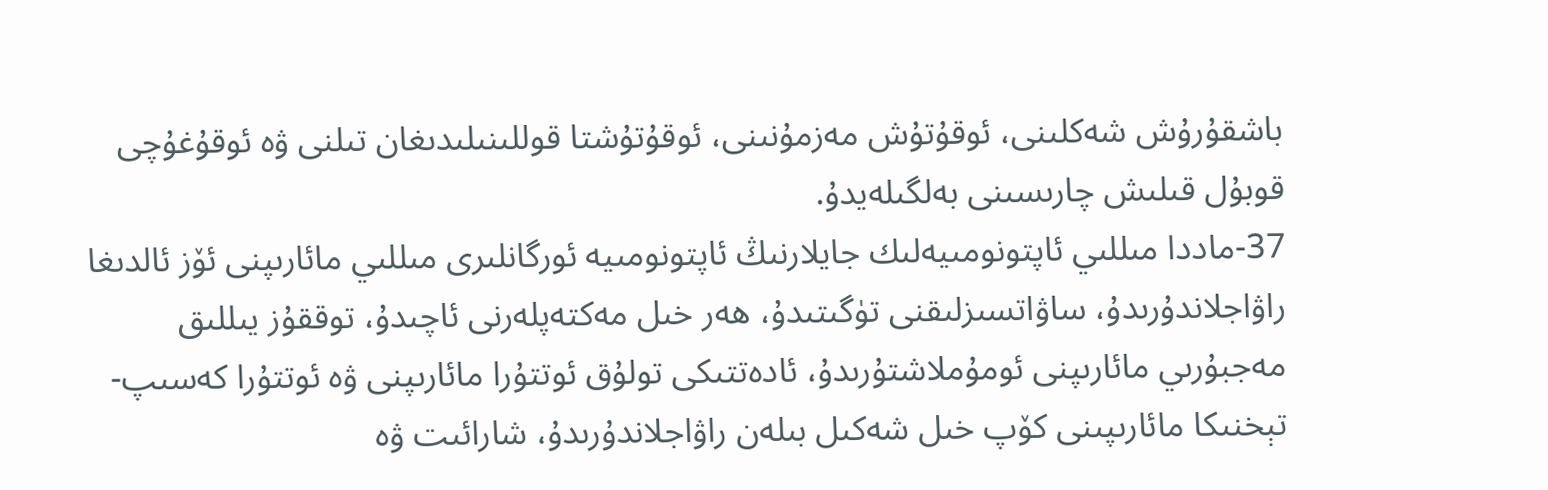باشقۇرۇش شەكلىنى، ئوقۇتۇش مەزمۇنىنى، ئوقۇتۇشتا قوللىنىلىدىغان تىلنى ۋە ئوقۇغۇچى قوبۇل قىلىش چارىسىنى بەلگىلەيدۇ.
37-ماددا مىللىي ئاپتونومىيەلىك جايلارنىڭ ئاپتونومىيە ئورگانلىرى مىللىي مائارىپنى ئۆز ئالدىغا راۋاجلاندۇرىدۇ، ساۋاتسىزلىقنى تۈگىتىدۇ، ھەر خىل مەكتەپلەرنى ئاچىدۇ، توققۇز يىللىق مەجبۇرىي مائارىپنى ئومۇملاشتۇرىدۇ، ئادەتتىكى تولۇق ئوتتۇرا مائارىپنى ۋە ئوتتۇرا كەسىپ-تېخنىكا مائارىپىنى كۆپ خىل شەكىل بىلەن راۋاجلاندۇرىدۇ، شارائىت ۋە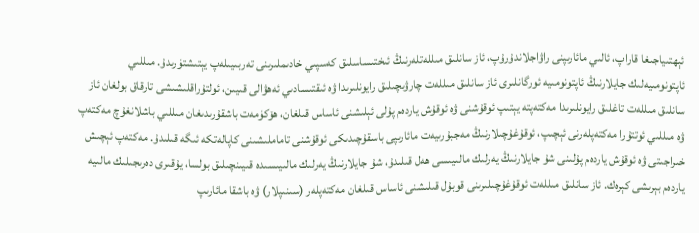ئېھتىياجىغا قاراپ، ئالىي مائارىپنى راۋاجلاندۇرۇپ، ئاز سانلىق مىللەتلەرنىڭ ئىختىساسلىق كەسپىي خادىملىرىنى تەربىيىلەپ يېتىشتۈرىدۇ. مىللىي ئاپتونومىيەلىك جايلارنىڭ ئاپتونومىيە ئورگانلىرى ئاز سانلىق مىللەت چارۋىچىلىق رايونلىرىدا ۋە ئىقتىسادىي ئەھۋالى قىيىن، ئولتۇراقلىشىشى تارقاق بولغان ئاز سانلىق مىللەت تاغلىق رايونلىرىدا مەكتەپتە يېتىپ ئوقۇشنى ۋە ئوقۇش ياردەم پۇلى ئېلىشنى ئاساس قىلغان، ھۆكۈمەت باشقۇرىدىغان مىللىي باشلانغۇچ مەكتەپ ۋە مىللىي ئوتتۇرا مەكتەپلەرنى ئېچىپ، ئوقۇغۇچىلارنىڭ مەجبۇرىيەت مائارىپى باسقۇچىدىكى ئوقۇشنى تاماملىشىنى كاپالەتكە ئىگە قىلىدۇ. مەكتەپ ئېچىش خىراجىتى ۋە ئوقۇش ياردەم پۇلىنى شۇ جايلارنىڭ يەرلىك مالىيىسى ھەل قىلىدۇ، شۇ جايلارنىڭ يەرلىك مالىيىسىدە قىيىنچىلىق بولسا، يۇقىرى دەرىجىلىك مالىيە ياردەم بېرىشى كېرەك. ئاز سانلىق مىللەت ئوقۇغۇچىلىرىنى قوبۇل قىلىشنى ئاساس قىلغان مەكتەپلەر (سىنىپلار) ۋە باشقا مائارىپ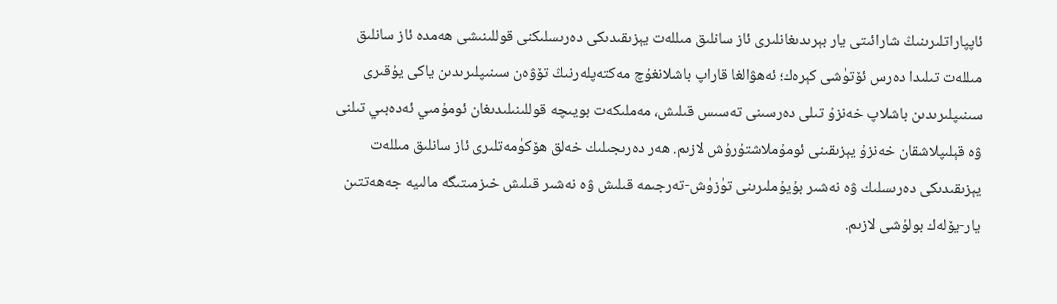ئاپپاراتلىرىنىڭ شارائىتى يار بېرىدىغانلىرى ئاز سانلىق مىللەت يېزىقىدىكى دەرىسلىكنى قوللىنىشى ھەمدە ئاز سانلىق مىللەت تىلىدا دەرس ئۆتۈشى كېرەك؛ ئەھۋالغا قاراپ باشلانغۇچ مەكتەپلەرنىڭ تۆۋەن سىنىپلىرىدىن ياكى يۇقىرى سىنىپلىرىدىن باشلاپ خەنزۇ تىلى دەرسىنى تەسىس قىلىش، مەملىكەت بويىچە قوللىنىلىدىغان ئومۇمىي ئەدەبىي تىلنى ۋە قېلىپلاشقان خەنزۇ يېزىقىنى ئومۇملاشتۇرۇش لازىم. ھەر دەرىجىلىك خەلق ھۆكۈمەتلىرى ئاز سانلىق مىللەت يېزىقىدىكى دەرىسلىك ۋە نەشىر بۇيۇملىرىنى تۈزۈش-تەرجىمە قىلىش ۋە نەشىر قىلىش خىزمىتىگە مالىيە جەھەتتىن يار-يۆلەك بولۇشى لازىم.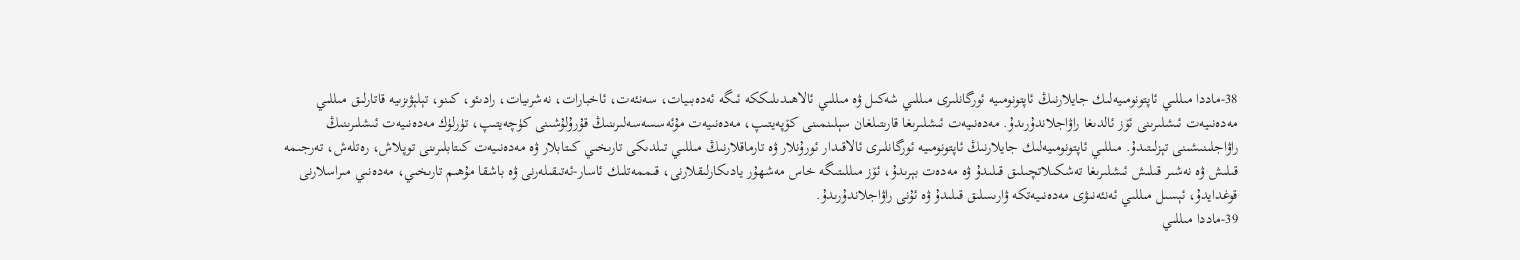38-ماددا مىللىي ئاپتونومىيەلىك جايلارنىڭ ئاپتونومىيە ئورگانلىرى مىللىي شەكىل ۋە مىللىي ئالاھىدىلىككە ئىگە ئەدەبىيات، سەنئەت، ئاخبارات، نەشرىيات، رادىئو، كىنو، تېلېۋىزىيە قاتارلىق مىللىي مەدەنىيەت ئىشلىرىنى ئۆز ئالدىغا راۋاجلاندۇرىدۇ. مەدەنىيەت ئىشلىرىغا قارىتىلغان سېلىنمىنى كۆپەيتىپ، مەدەنىيەت مۇئەسسەسەلىرىنىڭ قۇرۇلۇشىنى كۈچەيتىپ، تۈرلۈك مەدەنىيەت ئىشلىرىنىڭ راۋاجلىنىشىنى تېزلىتىدۇ. مىللىي ئاپتونومىيەلىك جايلارنىڭ ئاپتونومىيە ئورگانلىرى ئالاقىدار ئورۇنلار ۋە تارماقلارنىڭ مىللىي تىلدىكى تارىخىي كىتابلار ۋە مەدەنىيەت كىتابلىرىنى توپلاش، رەتلەش، تەرجىمە قىلىش ۋە نەشىر قىلىش ئىشلىرىغا تەشكىلاتچىلىق قىلىدۇ ۋە مەدەت بېرىدۇ، ئۆز مىللىتىگە خاس مەشھۇر يادىكارلىقلارنى، قىممەتلىك ئاسار-ئەتىقىلەرنى ۋە باشقا مۇھىم تارىخىي، مەدەنىي مىراسلارنى قوغدايدۇ، ئېسىل مىللىي ئەنئەنىۋى مەدەنىيەتكە ۋارىسلىق قىلىدۇ ۋە ئۇنى راۋاجلاندۇرىدۇ.
39-ماددا مىللىي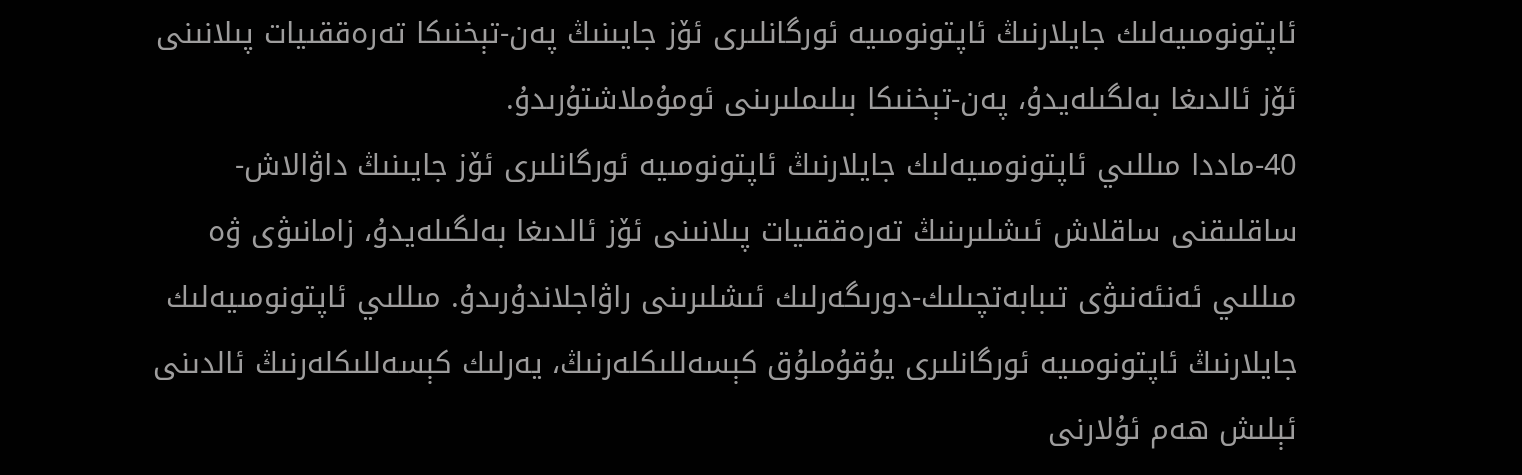ئاپتونومىيەلىك جايلارنىڭ ئاپتونومىيە ئورگانلىرى ئۆز جايىنىڭ پەن-تېخنىكا تەرەققىيات پىلانىنى ئۆز ئالدىغا بەلگىلەيدۇ، پەن-تېخنىكا بىلىملىرىنى ئومۇملاشتۇرىدۇ.
40-ماددا مىللىي ئاپتونومىيەلىك جايلارنىڭ ئاپتونومىيە ئورگانلىرى ئۆز جايىنىڭ داۋالاش-ساقلىقنى ساقلاش ئىشلىرىنىڭ تەرەققىيات پىلانىنى ئۆز ئالدىغا بەلگىلەيدۇ، زامانىۋى ۋە مىللىي ئەنئەنىۋى تىبابەتچىلىك-دورىگەرلىك ئىشلىرىنى راۋاجلاندۇرىدۇ. مىللىي ئاپتونومىيەلىك جايلارنىڭ ئاپتونومىيە ئورگانلىرى يۇقۇملۇق كېسەللىكلەرنىڭ، يەرلىك كېسەللىكلەرنىڭ ئالدىنى ئېلىش ھەم ئۇلارنى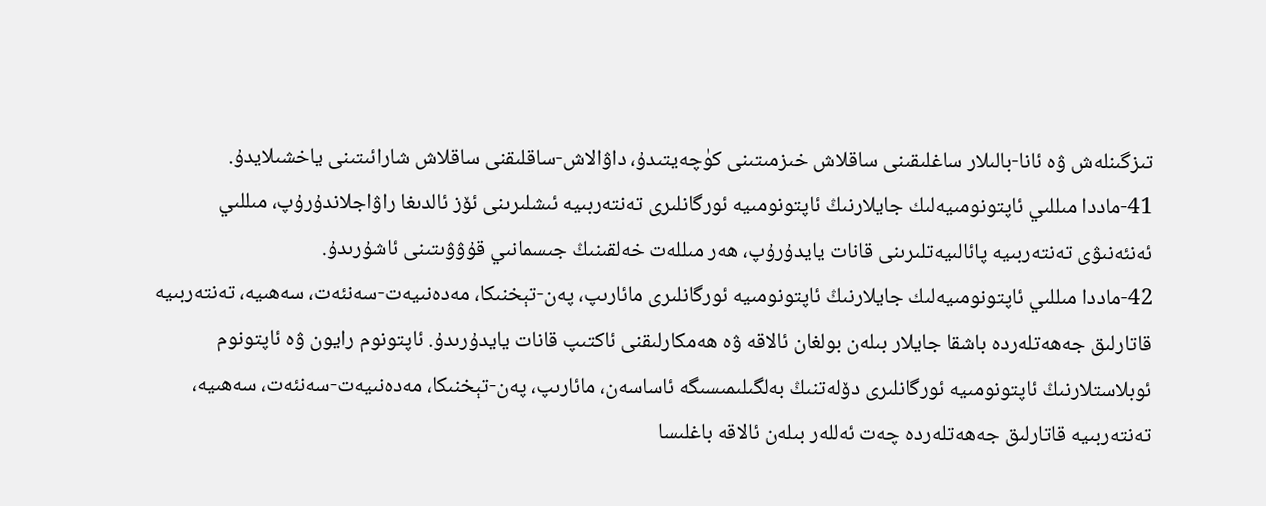تىزگىنلەش ۋە ئانا-بالىلار ساغلىقىنى ساقلاش خىزمىتىنى كۈچەيتىدۇ، داۋالاش-ساقلىقنى ساقلاش شارائىتىنى ياخشىلايدۇ.
41-ماددا مىللىي ئاپتونومىيەلىك جايلارنىڭ ئاپتونومىيە ئورگانلىرى تەنتەربىيە ئىشلىرىنى ئۆز ئالدىغا راۋاجلاندۇرۇپ، مىللىي ئەنئەنىۋى تەنتەربىيە پائالىيەتلىرىنى قانات يايدۇرۇپ، ھەر مىللەت خەلقىنىڭ جىسمانىي قۇۋۋىتىنى ئاشۇرىدۇ.
42-ماددا مىللىي ئاپتونومىيەلىك جايلارنىڭ ئاپتونومىيە ئورگانلىرى مائارىپ، پەن-تېخنىكا، مەدەنىيەت-سەنئەت، سەھىيە، تەنتەربىيە قاتارلىق جەھەتلەردە باشقا جايلار بىلەن بولغان ئالاقە ۋە ھەمكارلىقنى ئاكتىپ قانات يايدۇرىدۇ. ئاپتونوم رايون ۋە ئاپتونوم ئوبلاستلارنىڭ ئاپتونومىيە ئورگانلىرى دۆلەتنىڭ بەلگىلىمىسىگە ئاساسەن، مائارىپ، پەن-تېخنىكا، مەدەنىيەت-سەنئەت، سەھىيە، تەنتەربىيە قاتارلىق جەھەتلەردە چەت ئەللەر بىلەن ئالاقە باغلىسا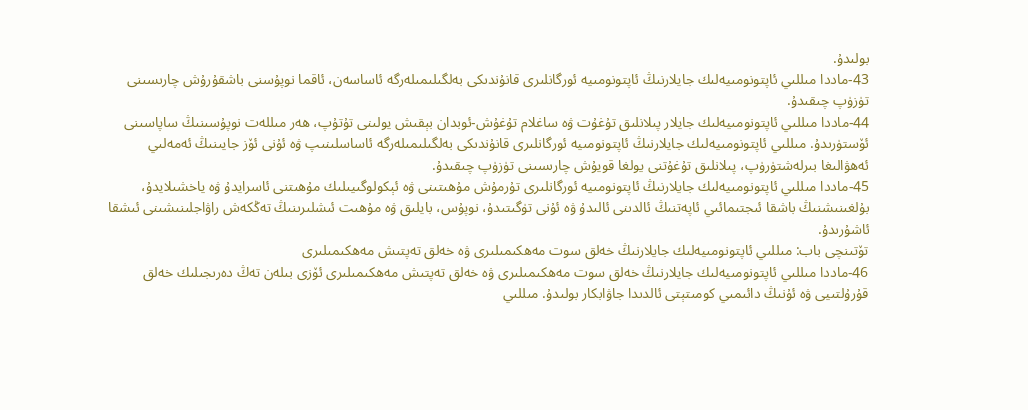بولىدۇ.
43-ماددا مىللىي ئاپتونومىيەلىك جايلارنىڭ ئاپتونومىيە ئورگانلىرى قانۇندىكى بەلگىلىمىلەرگە ئاساسەن، ئاقما نوپۇسنى باشقۇرۇش چارىسىنى تۈزۈپ چىقىدۇ.
44-ماددا مىللىي ئاپتونومىيەلىك جايلار پىلانلىق تۇغۇت ۋە ساغلام تۇغۇش-ئوبدان بېقىش يولىنى تۇتۇپ، ھەر مىللەت نوپۇسىنىڭ ساپاسىنى ئۆستۈرىدۇ. مىللىي ئاپتونومىيەلىك جايلارنىڭ ئاپتونومىيە ئورگانلىرى قانۇندىكى بەلگىلىمىلەرگە ئاساسلىنىپ ۋە ئۇنى ئۆز جايىنىڭ ئەمەلىي ئەھۋالىغا بىرلەشتۈرۈپ، پىلانلىق تۇغۇتنى يولغا قويۇش چارىسىنى تۈزۈپ چىقىدۇ.
45-ماددا مىللىي ئاپتونومىيەلىك جايلارنىڭ ئاپتونومىيە ئورگانلىرى تۇرمۇش مۇھىتىنى ۋە ئېكولوگىيىلىك مۇھىتنى ئاسرايدۇ ۋە ياخشىلايدۇ، بۇلغىنىشنىڭ باشقا ئىجتىمائىي ئاپەتنىڭ ئالدىنى ئالىدۇ ۋە ئۇنى تۈگىتىدۇ، نوپۇس، بايلىق ۋە مۇھىت ئىشلىرىنىڭ تەڭكەش راۋاجلىنىشىنى ئىشقا ئاشۇرىدۇ.
تۆتىنچى باب: مىللىي ئاپتونومىيەلىك جايلارنىڭ خەلق سوت مەھكىمىلىرى ۋە خەلق تەپتىش مەھكىمىلىرى
46-ماددا مىللىي ئاپتونومىيەلىك جايلارنىڭ خەلق سوت مەھكىمىلىرى ۋە خەلق تەپتىش مەھكىمىلىرى ئۆزى بىلەن تەڭ دەرىجىلىك خەلق قۇرۇلتىيى ۋە ئۇنىڭ دائىمىي كومىتېتى ئالدىدا جاۋابكار بولىدۇ. مىللىي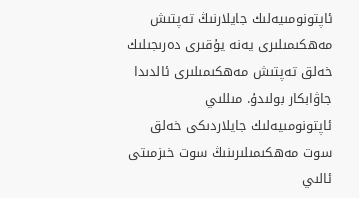ئاپتونومىيەلىك جايلارنىڭ تەپتىش مەھكىمىلىرى يەنە يۇقىرى دەرىجىلىك خەلق تەپتىش مەھكىمىلىرى ئالدىدا جاۋابكار بولىدۇ. مىللىي ئاپتونومىيەلىك جايلاردىكى خەلق سوت مەھكىمىلىرىنىڭ سوت خىزمىتى ئالىي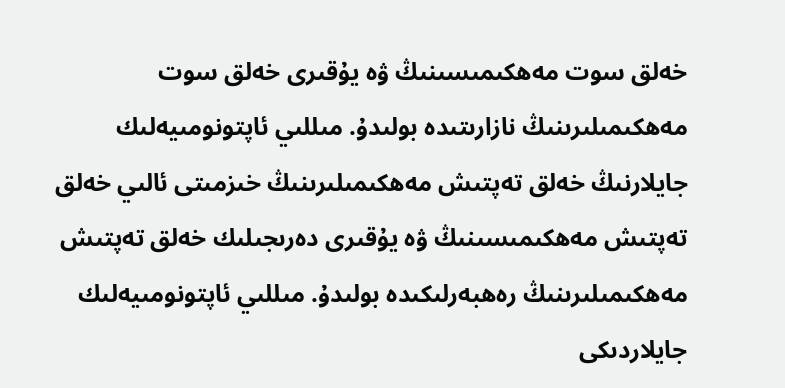خەلق سوت مەھكىمىسىنىڭ ۋە يۇقىرى خەلق سوت مەھكىمىلىرىنىڭ نازارىتىدە بولىدۇ. مىللىي ئاپتونومىيەلىك جايلارنىڭ خەلق تەپتىش مەھكىمىلىرىنىڭ خىزمىتى ئالىي خەلق تەپتىش مەھكىمىسىنىڭ ۋە يۇقىرى دەرىجىلىك خەلق تەپتىش مەھكىمىلىرىنىڭ رەھبەرلىكىدە بولىدۇ. مىللىي ئاپتونومىيەلىك جايلاردىكى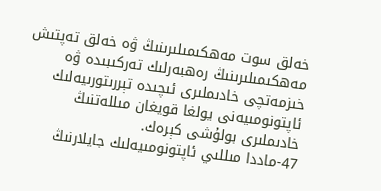خەلق سوت مەھكىمىلىرىنىڭ ۋە خەلق تەپتىش مەھكىمىلىرىنىڭ رەھبەرلىك تەركىبىدە ۋە خىزمەتچى خادىملىرى ئىچىدە تېررىتورىيەلىك ئاپتونومىيەنى يولغا قويغان مىللەتنىڭ خادىملىرى بولۇشى كېرەك.
47-ماددا مىللىي ئاپتونومىيەلىك جايلارنىڭ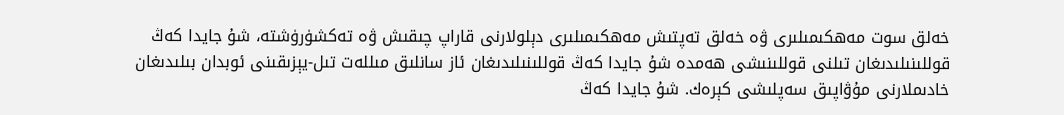خەلق سوت مەھكىمىلىرى ۋە خەلق تەپتىش مەھكىمىلىرى دېلولارنى قاراپ چىقىش ۋە تەكشۈرۈشتە، شۇ جايدا كەڭ قوللىنىلىدىغان تىلنى قوللىنىشى ھەمدە شۇ جايدا كەڭ قوللىنىلىدىغان ئاز سانلىق مىللەت تىل-يېزىقىنى ئوبدان بىلىدىغان خادىملارنى مۇۋاپىق سەپلىشى كېرەك. شۇ جايدا كەڭ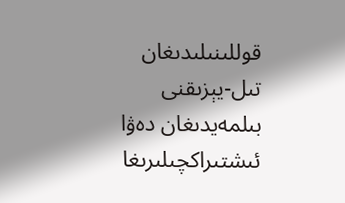قوللىنىلىدىغان تىل-يېزىقنى بىلمەيدىغان دەۋا ئىشتىراكچىلىرىغا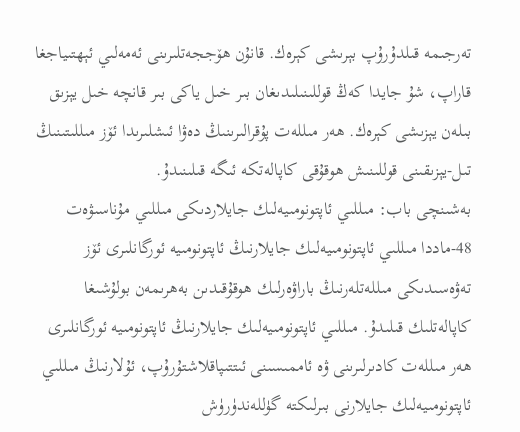تەرجىمە قىلدۇرۇپ بېرىشى كېرەك. قانۇن ھۆججەتلىرىنى ئەمەلىي ئېھتىياجغا قاراپ، شۇ جايدا كەڭ قوللىنىلىدىغان بىر خىل ياكى بىر قانچە خىل يېزىق بىلەن يېزىشى كېرەك. ھەر مىللەت پۇقرالىرىنىڭ دەۋا ئىشلىرىدا ئۆز مىللىتىنىڭ تىل-يېزىقىنى قوللىنىش ھوقۇقى كاپالەتكە ئىگە قىلىنىدۇ.
بەشىنچى باب: مىللىي ئاپتونومىيەلىك جايلاردىكى مىللىي مۇناسىۋەت
48-ماددا مىللىي ئاپتونومىيەلىك جايلارنىڭ ئاپتونومىيە ئورگانلىرى ئۆز تەۋەسىدىكى مىللەتلەرنىڭ باراۋەرلىك ھوقۇقىدىن بەھرىمەن بولۇشىغا كاپالەتلىك قىلىدۇ. مىللىي ئاپتونومىيەلىك جايلارنىڭ ئاپتونومىيە ئورگانلىرى ھەر مىللەت كادىرلىرىنى ۋە ئاممىسىنى ئىتتىپاقلاشتۇرۇپ، ئۇلارنىڭ مىللىي ئاپتونومىيەلىك جايلارنى بىرلىكتە گۈللەندۈرۈش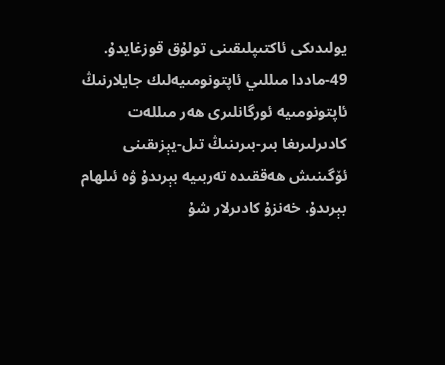يولىدىكى ئاكتىپلىقىنى تولۇق قوزغايدۇ.
49-ماددا مىللىي ئاپتونومىيەلىك جايلارنىڭ ئاپتونومىيە ئورگانلىرى ھەر مىللەت كادىرلىرىغا بىر-بىرىنىڭ تىل-يېزىقىنى ئۆگىنىش ھەققىدە تەربىيە بېرىدۇ ۋە ئىلھام بېرىدۇ. خەنزۇ كادىرلار شۇ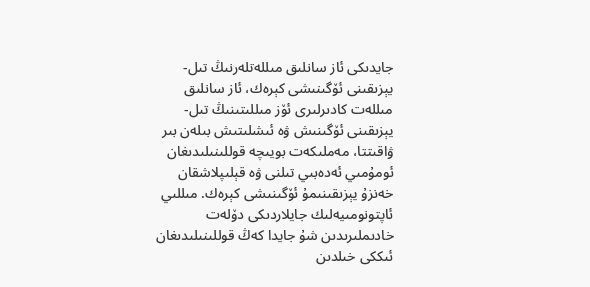جايدىكى ئاز سانلىق مىللەتلەرنىڭ تىل-يېزىقىنى ئۆگىنىشى كېرەك، ئاز سانلىق مىللەت كادىرلىرى ئۆز مىللىتىنىڭ تىل-يېزىقىنى ئۆگىنىش ۋە ئىشلىتىش بىلەن بىر ۋاقىتتا، مەملىكەت بويىچە قوللىنىلىدىغان ئومۇمىي ئەدەبىي تىلنى ۋە قېلىپلاشقان خەنزۇ يېزىقىنىمۇ ئۆگىنىشى كېرەك. مىللىي ئاپتونومىيەلىك جايلاردىكى دۆلەت خادىملىرىدىن شۇ جايدا كەڭ قوللىنىلىدىغان ئىككى خىلدىن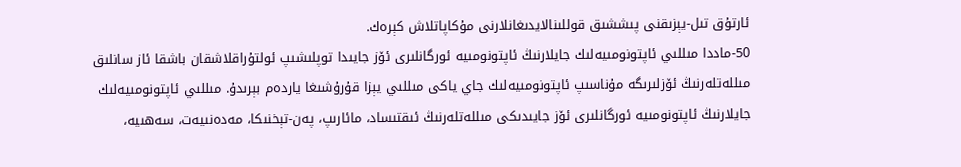ئارتۇق تىل-يېزىقنى پىششىق قوللىنالايدىغانلارنى مۇكاپاتلاش كېرەك.
50-ماددا مىللىي ئاپتونومىيەلىك جايلارنىڭ ئاپتونومىيە ئورگانلىرى ئۆز جايىدا توپلىشىپ ئولتۇراقلاشقان باشقا ئاز سانلىق مىللەتلەرنىڭ ئۆزلىرىگە مۇناسىپ ئاپتونومىيەلىك جاي ياكى مىللىي يېزا قۇرۇشىغا ياردەم بېرىدۇ. مىللىي ئاپتونومىيەلىك جايلارنىڭ ئاپتونومىيە ئورگانلىرى ئۆز جايىدىكى مىللەتلەرنىڭ ئىقتىساد، مائارىپ، پەن-تېخنىكا، مەدەنىيەت، سەھىيە،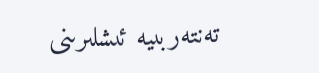تەنتەربىيە ئىشلىرىنى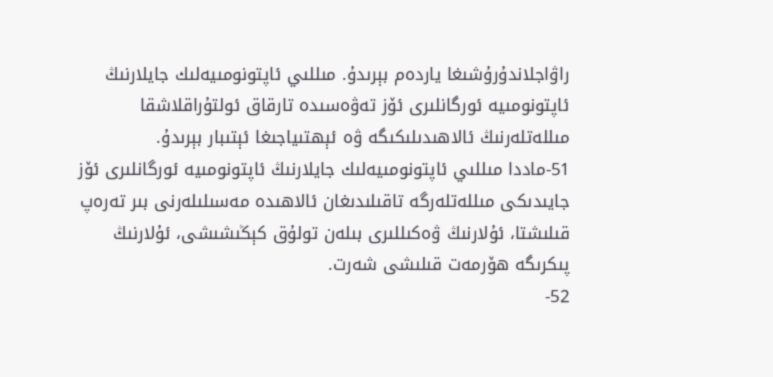راۋاجلاندۇرۇشىغا ياردەم بېرىدۇ. مىللىي ئاپتونومىيەلىك جايلارنىڭ ئاپتونومىيە ئورگانلىرى ئۆز تەۋەسىدە تارقاق ئولتۇراقلاشقا مىللەتلەرنىڭ ئالاھىدىلىكىگە ۋە ئېھتىياجىغا ئېتىبار بېرىدۇ.
51-ماددا مىللىي ئاپتونومىيەلىك جايلارنىڭ ئاپتونومىيە ئورگانلىرى ئۆز جايىدىكى مىللەتلەرگە تاقىلىدىغان ئالاھىدە مەسىلىلەرنى بىر تەرەپ قىلىشتا، ئۇلارنىڭ ۋەكىللىرى بىلەن تولۇق كېڭىشىشى، ئۇلارنىڭ پىكرىگە ھۆرمەت قىلىشى شەرت.
52-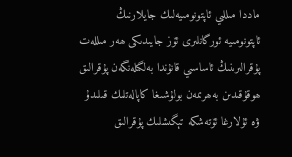ماددا مىللىي ئاپتونومىيەلىك جايلارنىڭ ئاپتونومىيە ئورگانلىرى ئۆز جايىدىكى ھەر مىللەت پۇقرالىرىنىڭ ئاساسىي قانۇندا بەلگىلەنگەن پۇقرالىق ھوقۇقىدىن بەھرىمەن بولۇشىغا كاپالەتلىك قىلىدۇ ۋە ئۇلارغا ئۆتەشكە تېگىشلىك پۇقرالىق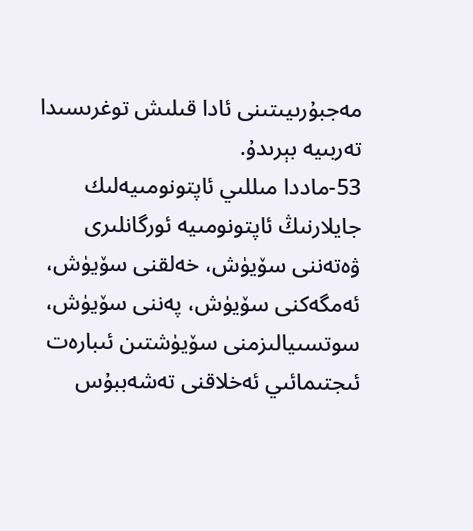مەجبۇرىيىتىنى ئادا قىلىش توغرىسىدا تەربىيە بېرىدۇ.
53-ماددا مىللىي ئاپتونومىيەلىك جايلارنىڭ ئاپتونومىيە ئورگانلىرى ۋەتەننى سۆيۈش، خەلقنى سۆيۈش، ئەمگەكنى سۆيۈش، پەننى سۆيۈش، سوتسىيالىزمنى سۆيۈشتىن ئىبارەت ئىجتىمائىي ئەخلاقنى تەشەببۇس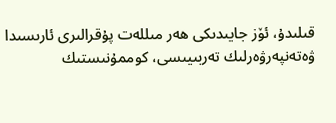قىلىدۇ، ئۆز جايىدىكى ھەر مىللەت پۇقرالىرى ئارىسىدا ۋەتەنپەرۋەرلىك تەربىيىسى، كوممۇنىستىك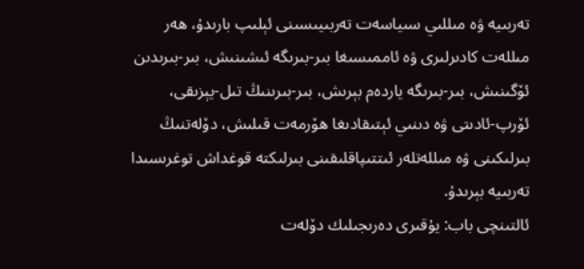تەربىيە ۋە مىللىي سىياسەت تەربىيىسىنى ئېلىپ بارىدۇ، ھەر مىللەت كادىرلىرى ۋە ئاممىسىغا بىر-بىرىگە ئىشىنىش، بىر-بىرىدىن ئۆگىنىش، بىر-بىرىگە ياردەم بېرىش، بىر-بىرىنىڭ تىل-يېزىقى، ئۆرپ-ئادىتى ۋە دىنىي ئېتىقادىغا ھۆرمەت قىلىش، دۆلەتنىڭ بىرلىكىنى ۋە مىللەتلەر ئىتتىپاقلىقىنى بىرلىكتە قوغداش توغرىسىدا تەربىيە بېرىدۇ.
ئالتىنچى باب: يۇقىرى دەرىجىلىك دۆلەت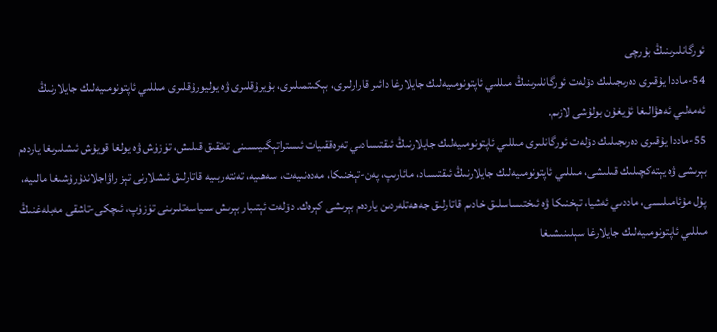ئورگانلىرىنىڭ بۇرچى
54-ماددا يۇقىرى دەرىجىلىك دۆلەت ئورگانلىرىنىڭ مىللىي ئاپتونومىيەلىك جايلارغا دائىر قارارلىرى، بېكىتمىلىرى، بۇيرۇقلىرى ۋە يوليورۇقلىرى مىللىي ئاپتونومىيەلىك جايلارنىڭ ئەمەلىي ئەھۋالىغا ئۇيغۇن بولۇشى لازىم.
55-ماددا يۇقىرى دەرىجىلىك دۆلەت ئورگانلىرى مىللىي ئاپتونومىيەلىك جايلارنىڭ ئىقتىسادىي تەرەققىيات ئىستراتېگىيىسىنى تەتقىق قىلىش، تۈزۈش ۋە يولغا قويۇش ئىشلىرىغا ياردەم بېرىشى ۋە يېتەكچىلىك قىلىشى، مىللىي ئاپتونومىيەلىك جايلارنىڭ ئىقتىساد، مائارىپ، پەن-تېخنىكا، مەدەنىيەت، سەھىيە، تەنتەربىيە قاتارلىق ئىشلارنى تېز راۋاجلاندۇرۇشىغا مالىيە، پۇل مۇئامىلىسى، ماددىي ئەشيا، تېخنىكا ۋە ئىختىساسلىق خادىم قاتارلىق جەھەتلەردىن ياردەم بېرىشى كېرەك. دۆلەت ئېتىبار بېرىش سىياسەتلىرىنى تۈزۈپ، ئىچكى-تاشقى مەبلەغنىڭ مىللىي ئاپتونومىيەلىك جايلارغا سېلىنىشىغا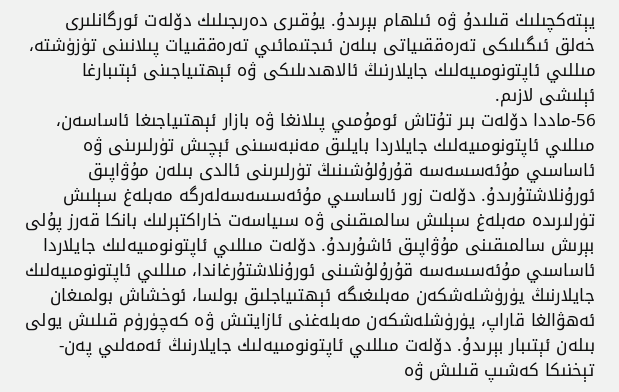يېتەكچىلىك قىلىدۇ ۋە ئىلھام بېرىدۇ. يۇقىرى دەرىجىلىك دۆلەت ئورگانلىرى خەلق ئىگىلىكى تەرەققىياتى بىلەن ئىجتىمائىي تەرەققىيات پىلانىنى تۈزۈشتە، مىللىي ئاپتونومىيەلىك جايلارنىڭ ئالاھىدىلىكى ۋە ئېھتىياجىنى ئېتىبارغا ئېلىشى لازىم.
56-ماددا دۆلەت بىر تۇتاش ئومۇمىي پىلانغا ۋە بازار ئېھتىياجىغا ئاساسەن، مىللىي ئاپتونومىيەلىك جايلاردا بايلىق مەنبەسىنى ئېچىش تۈرلىرىنى ۋە ئاساسىي مۇئەسسەسە قۇرۇلۇشىنىڭ تۈرلىرىنى ئالدى بىلەن مۇۋاپىق ئورۇنلاشتۇرىدۇ. دۆلەت زور ئاساسىي مۇئەسسەسەلەرگە مەبلەغ سېلىش تۈرلىرىدە مەبلەغ سېلىش سالمىقىنى ۋە سىياسەت خاراكتېرلىك بانكا قەرز پۇلى بېرىش سالمىقىنى مۇۋاپىق ئاشۇرىدۇ. دۆلەت مىللىي ئاپتونومىيەلىك جايلاردا ئاساسىي مۇئەسسەسە قۇرۇلۇشىنى ئورۇنلاشتۇرغاندا، مىللىي ئاپتونومىيەلىك جايلارنىڭ يۈرۈشلەشكەن مەبلىغىگە ئېھتىياجلىق بولسا، ئوخشاش بولمىغان ئەھۋالغا قاراپ، يۈرۈشلەشكەن مەبلەغنى ئازايتىش ۋە كەچۈرۈم قىلىش يولى بىلەن ئېتىبار بېرىدۇ. دۆلەت مىللىي ئاپتونومىيەلىك جايلارنىڭ ئەمەلىي پەن-تېخنىكا كەشىپ قىلىش ۋە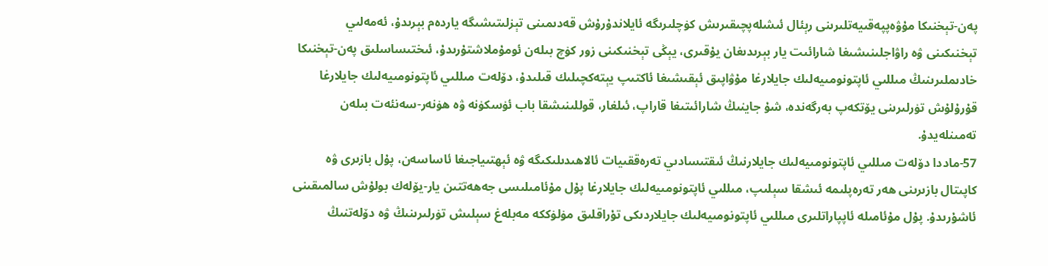پەن-تېخنىكا مۇۋەپپەقىيەتلىرىنى رېئال ئىشلەپچىقىرىش كۈچلىرىگە ئايلاندۇرۇش قەدىمىنى تېزلىتىشىگە ياردەم بېرىدۇ، ئەمەلىي تېخنىكىنى ۋە راۋاجلىنىشىغا شارائىت يار بېرىدىغان يۇقىرى، يېڭى تېخنىكىنى زور كۈچ بىلەن ئومۇملاشتۇرىدۇ، ئىختىساسلىق پەن-تېخنىكا خادىملىرىنىڭ مىللىي ئاپتونومىيەلىك جايلارغا مۇۋاپىق ئېقىشىغا ئاكتىپ يېتەكچىلىك قىلىدۇ، دۆلەت مىللىي ئاپتونومىيەلىك جايلارغا قۇرۇلۇش تۈرلىرىنى يۆتكەپ بەرگەندە، شۇ جاينىڭ شارائىتىغا قاراپ، ئىلغار، قوللىنىشقا باب ئۈسكۈنە ۋە ھۈنەر-سەنئەت بىلەن تەمىنلەيدۇ.
57-ماددا دۆلەت مىللىي ئاپتونومىيەلىك جايلارنىڭ ئىقتىسادىي تەرەققىيات ئالاھىدىلىكىگە ۋە ئېھتىياجىغا ئاساسەن، پۇل بازىرى ۋە كاپىتال بازىرىنى ھەر تەرەپلىمە ئىشقا سېلىپ، مىللىي ئاپتونومىيەلىك جايلارغا پۇل مۇئامىلىسى جەھەتتىن يار-يۆلەك بولۇش سالمىقىنى ئاشۇرىدۇ. پۇل مۇئامىلە ئاپپاراتلىرى مىللىي ئاپتونومىيەلىك جايلاردىكى تۇراقلىق مۈلۈككە مەبلەغ سېلىش تۈرلىرىنىڭ ۋە دۆلەتنىڭ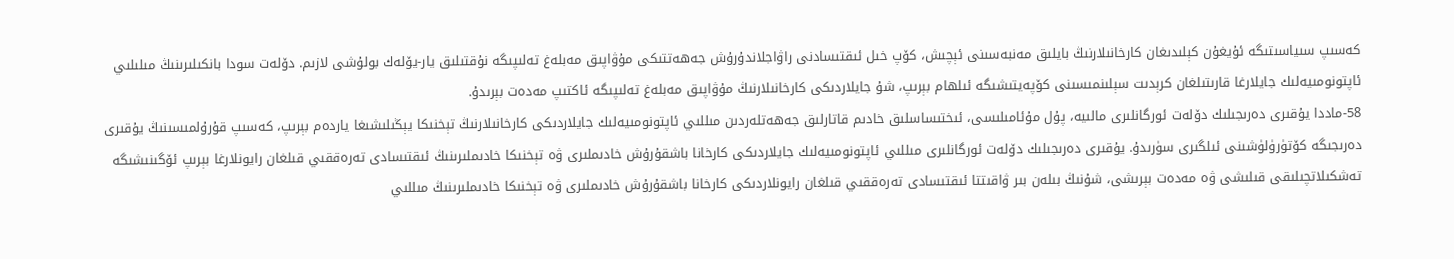كەسىپ سىياسىتىگە ئۇيغۇن كېلىدىغان كارخانىلارنىڭ بايلىق مەنبەسىنى ئېچىش، كۆپ خىل ئىقتىسادنى راۋاجلاندۇرۇش جەھەتتىكى مۇۋاپىق مەبلەغ تەلىپىگە نۇقتىلىق يار-يۆلەك بولۇشى لازىم. دۆلەت سودا بانكىلىرىنىڭ مىلىلىي ئاپتونومىيەلىك جايلارغا قارىتىلغان كرېدىت سېلىنمىسىنى كۆپەيتىشىگە ئىلھام بېرىپ، شۇ جايلاردىكى كارخانىلارنىڭ مۇۋاپىق مەبلەغ تەلىپىگە ئاكتىپ مەدەت بېرىدۇ.
58-ماددا يۇقىرى دەرىجىلىك دۆلەت ئورگانلىرى مالىيە، پۇل مۇئامىلىسى، ئىختىساسلىق خادىم قاتارلىق جەھەتلەردىن مىللىي ئاپتونومىيەلىك جايلاردىكى كارخانىلارنىڭ تېخنىكا يېڭىلىشىغا ياردەم بېرىپ، كەسىپ قۇرۇلمىسىنىڭ يۇقىرى دەرىجىگە كۆتۈرۈلۈشىنى ئىلگىرى سۈرىدۇ. يۇقىرى دەرىجىلىك دۆلەت ئورگانلىرى مىللىي ئاپتونومىيەلىك جايلاردىكى كارخانا باشقۇرۇش خادىملىرى ۋە تېخنىكا خادىملىرىنىڭ ئىقتىسادى تەرەققىي قىلغان رايونلارغا بېرىپ ئۆگىنىشىگە تەشكىلاتچىلىقى قىلىشى ۋە مەدەت بېرىشى، شۇنىڭ بىلەن بىر ۋاقىتتا ئىقتىسادى تەرەققىي قىلغان رايونلاردىكى كارخانا باشقۇرۇش خادىملىرى ۋە تېخنىكا خادىملىرىنىڭ مىللىي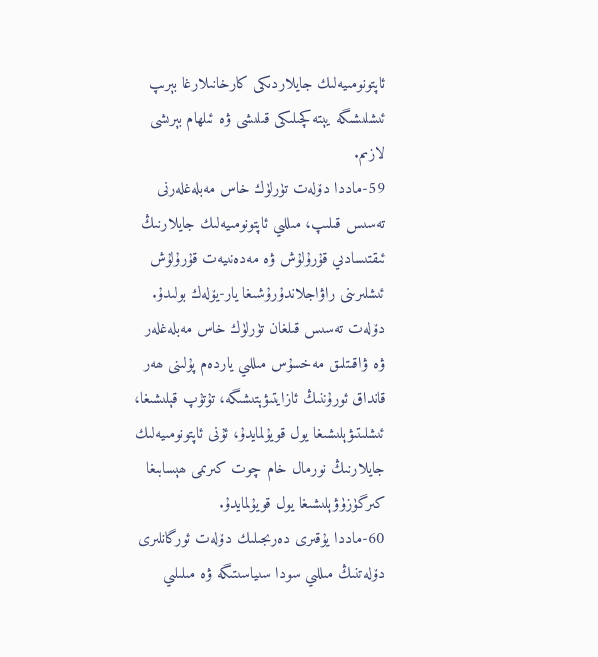ئاپتونومىيەلىك جايلاردىكى كارخانىلارغا بېرىپ ئىشلىشىگە يېتەكچىلىكى قىلىشى ۋە ئىلھام بېرىشى لازىم.
59-ماددا دۆلەت تۈرلۈك خاس مەبلەغلەرنى تەسىس قىلىپ، مىللىي ئاپتونومىيەلىك جايلارنىڭ ئىقتىسادىي قۇرۇلۇش ۋە مەدەنىيەت قۇرۇلۇش ئىشلىرىنى راۋاجلاندۇرۇشىغا يار-يۆلەك بولىدۇ. دۆلەت تەسىس قىلغان تۈرلۈك خاس مەبلەغلەر ۋە ۋاقىتلىق مەخسۇس مىللىي ياردەم پۇلىنى ھەر قانداق ئورۇننىڭ ئازايتىۋېتىشىگە، تۇتۇپ قېلىشىغا، ئىشلىتىۋېلىشىغا يول قويۇلمايدۇ، ئۇنى ئاپتونومىيەلىك جايلارنىڭ نورمال خام چوت كىرىمى ھېسابىغا كىرگۈزۈۋېلىشىغا يول قويۇلمايدۇ.
60-ماددا يۇقىرى دەرىجىلىك دۆلەت ئورگانلىرى دۆلەتنىڭ مىللىي سودا سىياسىتىگە ۋە مىلىلىي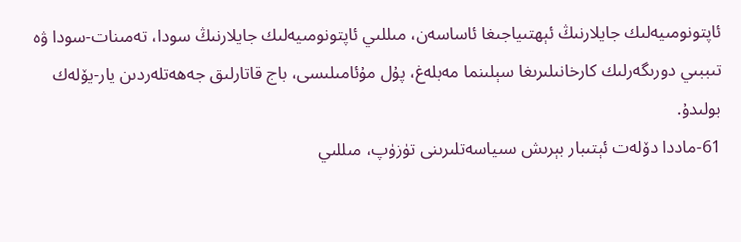ئاپتونومىيەلىك جايلارنىڭ ئېھتىياجىغا ئاساسەن، مىللىي ئاپتونومىيەلىك جايلارنىڭ سودا، تەمىنات-سودا ۋە تىببىي دورىگەرلىك كارخانىلىرىغا سېلىنما مەبلەغ، پۇل مۇئامىلىسى، باج قاتارلىق جەھەتلەردىن يار-يۆلەك بولىدۇ.
61-ماددا دۆلەت ئېتىبار بېرىش سىياسەتلىرىنى تۈزۈپ، مىللىي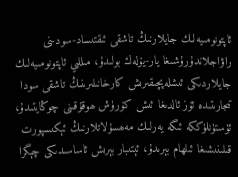ئاپتونومىيەلىك جايلارنىڭ تاشقى ئىقتىساد-سودىنى راۋاجلاندۇرۇشىغا يار-يۆلەك بولىدۇ، مىللىي ئاپتونومىيەلىك جايلاردىكى ئىشلەپچىقىرىش كارخانىلىرىنىڭ تاشقى سودا تىجارىتىدە ئۆز ئالدىغا ئىش كۆرۈش ھوقۇقىنى چوڭايتىدۇ، ئۈستۈنلۈككە ئىگە يەرلىك مەھسۇلاتلارنىڭ ئېكىسپورت قىلىنىشىغا ئىلھام بېرىدۇ، ئېتىبار بېرىش ئاساسىدىكى چېگرا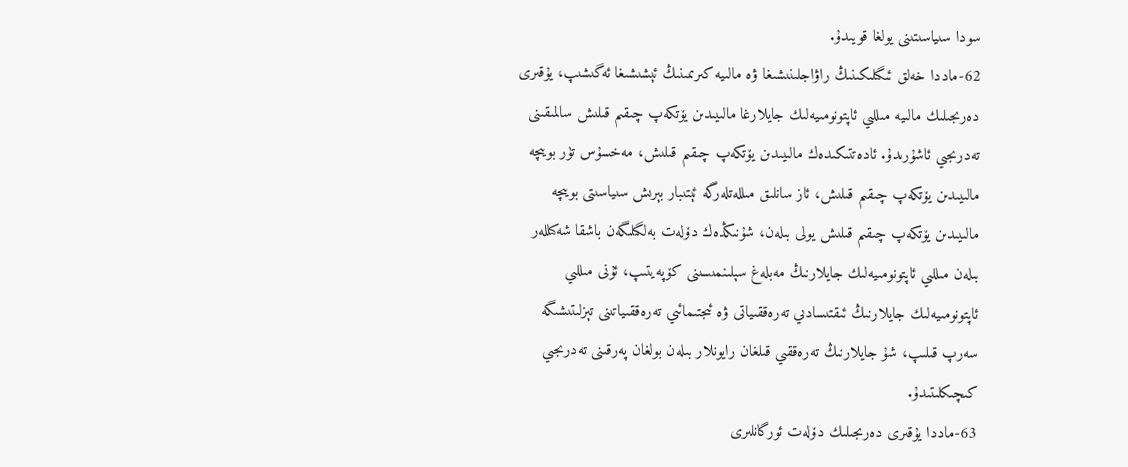سودا سىياسىتىنى يولغا قويىدۇ.
62-ماددا خەلق ئىگىلىكىنىڭ راۋاجلىنىشىغا ۋە مالىيە كىرىمىنىڭ ئېشىشىغا ئەگىشىپ، يۇقىرى دەرىجىلىك مالىيە مىللىي ئاپتونومىيەلىك جايلارغا مالىيىدىن يۆتكەپ چىقىم قىلىش سالمىقىنى تەدرىجىي ئاشۇرىدۇ. ئادەتتىكىدەك مالىيىدىن يۆتكەپ چىقىم قىلىش، مەخسۇس تۈر بويىچە مالىيىدىن يۆتكەپ چىقىم قىلىش، ئاز سانلىق مىللەتلەرگە ئېتىبار بېرىش سىياسىتى بويىچە مالىيىدىن يۆتكەپ چىقىم قىلىش يولى بىلەن، شۇنىڭدەك دۆلەت بەلگىلىگەن باشقا شەكىللەر بىلەن مىللىي ئاپتونومىيەلىك جايلارنىڭ مەبلەغ سېلىنمىسىنى كۆپەيتىپ، ئۇنى مىللىي ئاپتونومىيەلىك جايلارنىڭ ئىقتىسادىي تەرەققىياتى ۋە ئىجتىمائىي تەرەققىياتىنى تېزلىتىشىگە سەرپ قىلىپ، شۇ جايلارنىڭ تەرەققىي قىلغان رايونلار بىلەن بولغان پەرقىنى تەدرىجىي كىچىكلىتىدۇ.
63-ماددا يۇقىرى دەرىجىلىك دۆلەت ئورگانلىرى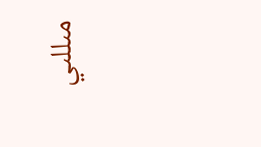مىللىي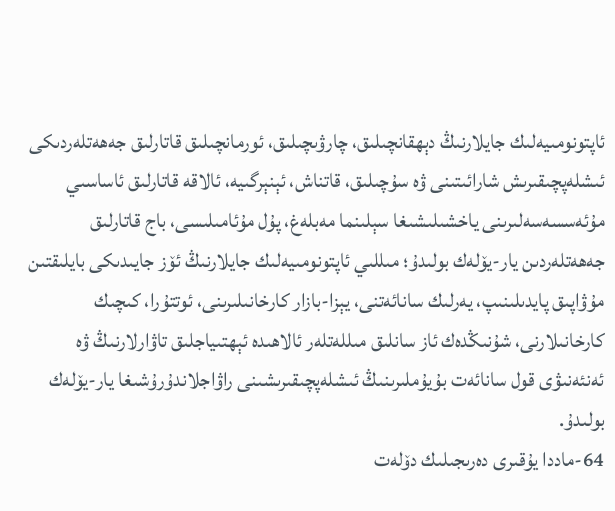ئاپتونومىيەلىك جايلارنىڭ دېھقانچىلىق، چارۋىچىلىق، ئورمانچىلىق قاتارلىق جەھەتلەردىكى ئىشلەپچىقىرىش شارائىتىنى ۋە سۇچىلىق، قاتناش، ئېنېرگىيە، ئالاقە قاتارلىق ئاساسىي مۇئەسسەسەلىرىنى ياخشىلىشىغا سېلىنما مەبلەغ، پۇل مۇئامىلىسى، باج قاتارلىق جەھەتلەردىن يار-يۆلەك بولىدۇ؛ مىللىي ئاپتونومىيەلىك جايلارنىڭ ئۆز جايىدىكى بايلىقتىن مۇۋاپىق پايدىلىنىپ، يەرلىك سانائەتنى، يېزا-بازار كارخانىلىرىنى، ئوتتۇرا، كىچىك كارخانىلارنى، شۇنىڭدەك ئاز سانلىق مىللەتلەر ئالاھىدە ئېھتىياجلىق تاۋارلارنىڭ ۋە ئەنئەنىۋى قول سانائەت بۇيۇملىرىنىڭ ئىشلەپچىقىرىشىنى راۋاجلاندۇرۇشىغا يار-يۆلەك بولىدۇ.
64-ماددا يۇقىرى دەرىجىلىك دۆلەت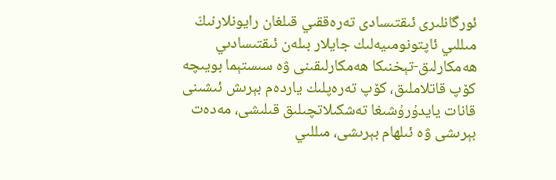ئورگانلىرى ئىقتىسادى تەرەققىي قىلغان رايونلارنىڭ مىللىي ئاپتونومىيەلىك جايلار بىلەن ئىقتىسادىي ھەمكارلىق-تېخنىكا ھەمكارلىقىنى ۋە سىستېما بويىچە كۆپ قاتلاملىق، كۆپ تەرەپلىك ياردەم بېرىش ئىشىنى قانات يايدۇرۇشىغا تەشكىلاتچىلىق قىلىشى، مەدەت بېرىشى ۋە ئىلھام بېرىشى، مىللىي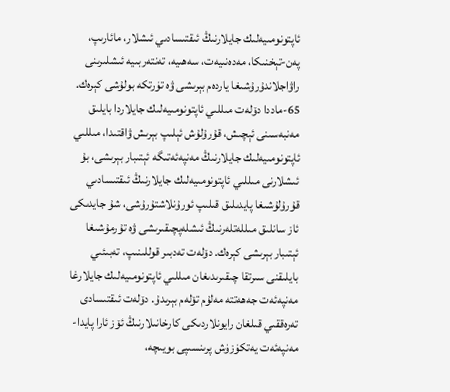ئاپتونومىيەلىك جايلارنىڭ ئىقتىسادىي ئىشلار، مائارىپ، پەن-تېخنىكا، مەدەنىيەت، سەھىيە، تەنتەربىيە ئىشلىرىنى راۋاجلاندۇرۇشىغا ياردەم بېرىشى ۋە تۈرتكە بولۇشى كېرەك.
65-ماددا دۆلەت مىللىي ئاپتونومىيەلىك جايلاردا بايلىق مەنبەسىنى ئېچىش، قۇرۇلۇش ئېلىپ بېرىش ۋاقتىدا، مىللىي ئاپتونومىيەلىك جايلارنىڭ مەنپەئەتىگە ئېتىبار بېرىشى، بۇ ئىشلارنى مىللىي ئاپتونومىيەلىك جايلارنىڭ ئىقتىسادىي قۇرۇلۇشىغا پايدىلىق قىلىپ ئورۇنلاشتۇرۇشى، شۇ جايدىكى ئاز سانلىق مىللەتلەرنىڭ ئىشلەپچىقىرىشى ۋە تۇرمۇشىغا ئېتىبار بېرىشى كېرەك. دۆلەت تەدبىر قوللىنىپ، تەبىئىي بايلىقنى سىرتقا چىقىرىدىغان مىللىي ئاپتونومىيەلىك جايلارغا مەنپەئەت جەھەتتە مەلۇم تۆلەم بېرىدۇ. دۆلەت ئىقتىسادى تەرەققىي قىلغان رايونلاردىكى كارخانىلارنىڭ ئۆز ئارا پايدا-مەنپەئەت يەتكۈزۈش پرىنسىپى بويىچە،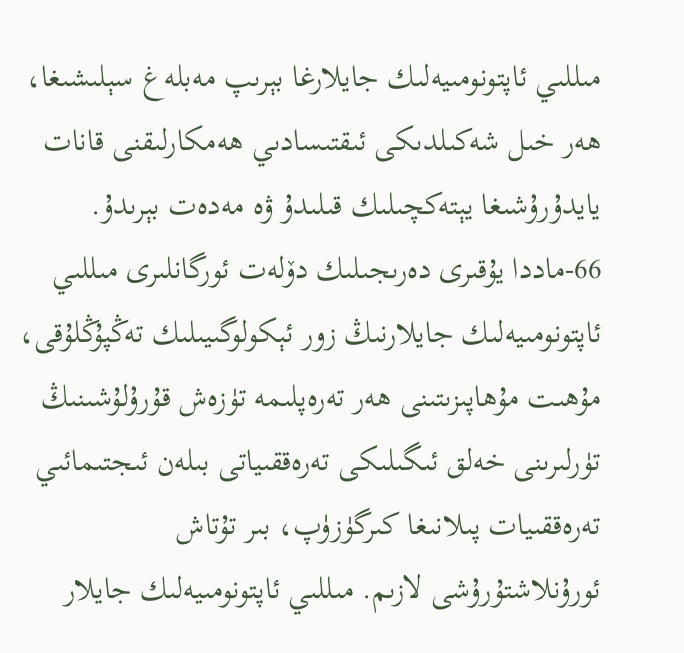مىللىي ئاپتونومىيەلىك جايلارغا بېرىپ مەبلەغ سېلىشىغا، ھەر خىل شەكىلدىكى ئىقتىسادىي ھەمكارلىقنى قانات يايدۇرۇشىغا يېتەكچىلىك قىلىدۇ ۋە مەدەت بېرىدۇ.
66-ماددا يۇقىرى دەرىجىلىك دۆلەت ئورگانلىرى مىللىي ئاپتونومىيەلىك جايلارنىڭ زور ئېكولوگىيىلىك تەڭپۇڭلۇقى، مۇھىت مۇھاپىزىتىنى ھەر تەرەپلىمە تۈزەش قۇرۇلۇشىنىڭ تۈرلىرىنى خەلق ئىگىلىكى تەرەققىياتى بىلەن ئىجتىمائىي تەرەققىيات پىلانىغا كىرگۈزۈپ، بىر تۇتاش ئورۇنلاشتۇرۇشى لازىم. مىللىي ئاپتونومىيەلىك جايلار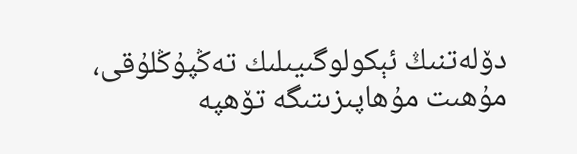دۆلەتنىڭ ئېكولوگىيىلىك تەڭپۇڭلۇقى، مۇھىت مۇھاپىزىتىگە تۆھپە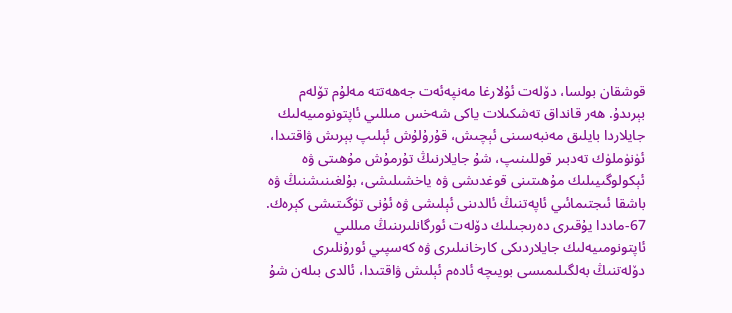قوشقان بولسا، دۆلەت ئۇلارغا مەنپەئەت جەھەتتە مەلۇم تۆلەم بېرىدۇ. ھەر قانداق تەشكىلات ياكى شەخس مىللىي ئاپتونومىيەلىك جايلاردا بايلىق مەنبەسىنى ئېچىش، قۇرۇلۇش ئېلىپ بېرىش ۋاقتىدا، ئۈنۈملۈك تەدبىر قوللىنىپ، شۇ جايلارنىڭ تۇرمۇش مۇھىتى ۋە ئېكولوگىيىلىك مۇھىتىنى قوغدىشى ۋە ياخشىلىشى، بۇلغىنىشنىڭ ۋە باشقا ئىجتىمائىي ئاپەتنىڭ ئالدىنى ئېلىشى ۋە ئۇنى تۈگىتىشى كېرەك.
67-ماددا يۇقىرى دەرىجىلىك دۆلەت ئورگانلىرىنىڭ مىللىي ئاپتونومىيەلىك جايلاردىكى كارخانىلىرى ۋە كەسپىي ئورۇنلىرى دۆلەتنىڭ بەلگىلىمىسى بويىچە ئادەم ئېلىش ۋاقتىدا، ئالدى بىلەن شۇ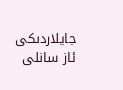جايلاردىكى ئاز سانلى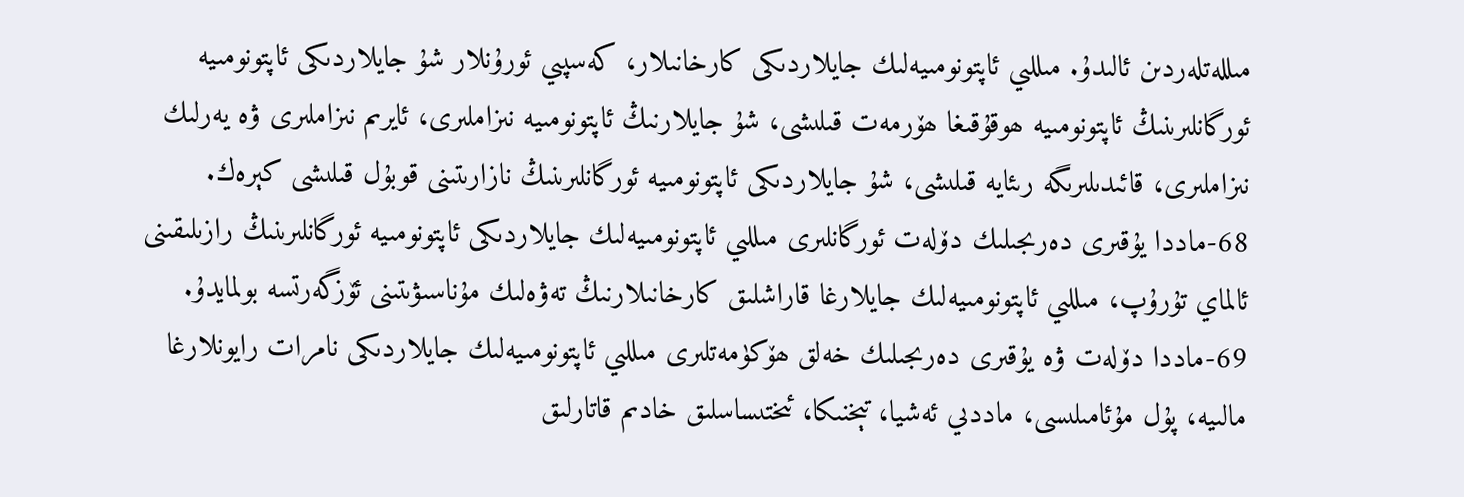مىللەتلەردىن ئالىدۇ. مىللىي ئاپتونومىيەلىك جايلاردىكى كارخانىلار، كەسپىي ئورۇنلار شۇ جايلاردىكى ئاپتونومىيە ئورگانلىرىنىڭ ئاپتونومىيە ھوقۇقىغا ھۆرمەت قىلىشى، شۇ جايلارنىڭ ئاپتونومىيە نىزاملىرى، ئايرىم نىزاملىرى ۋە يەرلىك نىزاملىرى، قائىدىلىرىگە رىئايە قىلىشى، شۇ جايلاردىكى ئاپتونومىيە ئورگانلىرىنىڭ نازارىتىنى قوبۇل قىلىشى كېرەك.
68-ماددا يۇقىرى دەرىجىلىك دۆلەت ئورگانلىرى مىللىي ئاپتونومىيەلىك جايلاردىكى ئاپتونومىيە ئورگانلىرىنىڭ رازىلىقىنى ئالماي تۇرۇپ، مىللىي ئاپتونومىيەلىك جايلارغا قاراشلىق كارخانىلارنىڭ تەۋەلىك مۇناسىۋىتىنى ئۆزگەرتسە بولمايدۇ.
69-ماددا دۆلەت ۋە يۇقىرى دەرىجىلىك خەلق ھۆكۈمەتلىرى مىللىي ئاپتونومىيەلىك جايلاردىكى نامرات رايونلارغا مالىيە، پۇل مۇئامىلىسى، ماددىي ئەشيا، تېخنىكا، ئىختىساسلىق خادىم قاتارلىق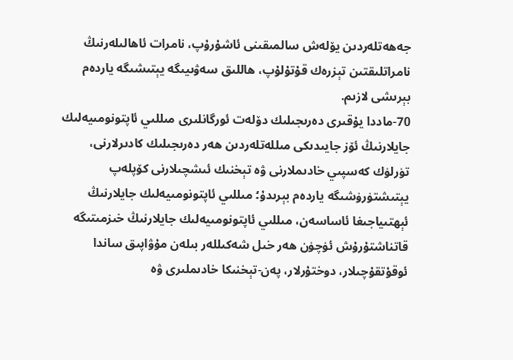جەھەتلەردىن يۆلەش سالمىقىنى ئاشۇرۇپ، نامرات ئاھالىلەرنىڭ نامراتلىقتىن تېزرەك قۇتۇلۇپ، ھاللىق سەۋىيىگە يېتىشىگە ياردەم بېرىشى لازىم.
70-ماددا يۇقىرى دەرىجىلىك دۆلەت ئورگانلىرى مىللىي ئاپتونومىيەلىك جايلارنىڭ ئۆز جايىدىكى مىللەتلەردىن ھەر دەرىجىلىك كادىرلارنى، تۈرلۈك كەسپىي خادىملارنى ۋە تېخنىك ئىشچىلارنى كۆپلەپ يېتىشتۈرۈشىگە ياردەم بېرىدۇ؛ مىللىي ئاپتونومىيەلىك جايلارنىڭ ئېھتىياجىغا ئاساسەن، مىللىي ئاپتونومىيەلىك جايلارنىڭ خىزمىتىگە قاتناشتۇرۇش ئۈچۈن ھەر خىل شەكىللەر بىلەن مۇۋاپىق ساندا ئوقۇتقۇچىلار، دوختۇرلار، پەن-تېخنىكا خادىملىرى ۋە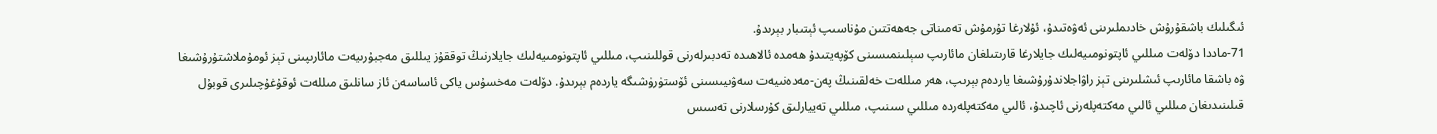ئىگىلىك باشقۇرۇش خادىملىرىنى ئەۋەتىدۇ، ئۇلارغا تۇرمۇش تەمىناتى جەھەتتىن مۇناسىپ ئېتىبار بېرىدۇ.
71-ماددا دۆلەت مىللىي ئاپتونومىيەلىك جايلارغا قارىتىلغان مائارىپ سېلىنمىسىنى كۆپەيتىدۇ ھەمدە ئالاھىدە تەدبىرلەرنى قوللىنىپ، مىللىي ئاپتونومىيەلىك جايلارنىڭ توققۇز يىللىق مەجبۇرىيەت مائارىپىنى تېز ئومۇملاشتۇرۇشىغا ۋە باشقا مائارىپ ئىشلىرىنى تېز راۋاجلاندۇرۇشىغا ياردەم بېرىپ، ھەر مىللەت خەلقىنىڭ پەن-مەدەنىيەت سەۋىيىسىنى ئۆستۈرۈشىگە ياردەم بېرىدۇ. دۆلەت مەخسۇس ياكى ئاساسەن ئاز سانلىق مىللەت ئوقۇغۇچىلىرى قوبۇل قىلىنىدىغان مىللىي ئالىي مەكتەپلەرنى ئاچىدۇ، ئالىي مەكتەپلەردە مىللىي سىنىپ، مىللىي تەييارلىق كۇرسلارنى تەسىس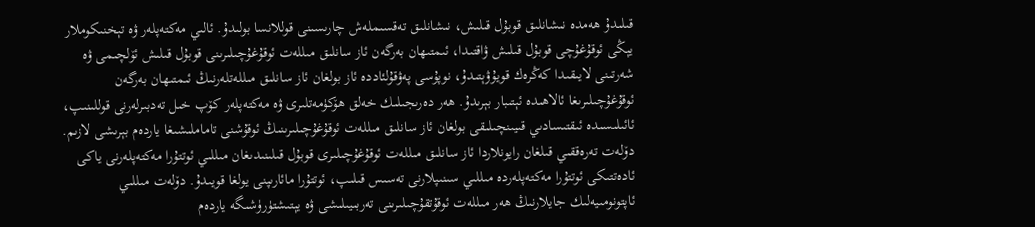قىلىدۇ ھەمدە نىشانلىق قوبۇل قىلىش، نىشانلىق تەقسىملەش چارىسىنى قوللانسا بولىدۇ. ئالىي مەكتەپلەر ۋە تېخنىكوملار يېڭى ئوقۇغۇچى قوبۇل قىلىش ۋاقتىدا، ئىمتىھان بەرگەن ئاز سانلىق مىللەت ئوقۇغۇچىلىرىنى قوبۇل قىلىش ئۆلچىمى ۋە شەرتىنى لايىقىدا كەڭرەك قويۇۋېتىدۇ، نوپۇسى پەۋقۇلئاددە ئاز بولغان ئاز سانلىق مىللەتلەرنىڭ ئىمتىھان بەرگەن ئوقۇغۇچىلىرىغا ئالاھىدە ئېتىبار بېرىدۇ. ھەر دەرىجىلىك خەلق ھۆكۈمەتلىرى ۋە مەكتەپلەر كۆپ خىل تەدبىرلەرنى قوللىنىپ، ئائىلىسىدە ئىقتىسادىي قىيىنچىلىقى بولغان ئاز سانلىق مىللەت ئوقۇغۇچىلىرىنىڭ ئوقۇشنى تاماملىشىغا ياردەم بېرىشى لازىم. دۆلەت تەرەققىي قىلغان رايونلاردا ئاز سانلىق مىللەت ئوقۇغۇچىلىرى قوبۇل قىلىنىدىغان مىللىي ئوتتۇرا مەكتەپلەرنى ياكى ئادەتتىكى ئوتتۇرا مەكتەپلەردە مىللىي سىنىپلارنى تەسىس قىلىپ، ئوتتۇرا مائارىپنى يولغا قويىدۇ. دۆلەت مىللىي ئاپتونومىيەلىك جايلارنىڭ ھەر مىللەت ئوقۇتقۇچىلىرىنى تەربىيىلىشى ۋە يېتىشتۈرۈشىگە ياردەم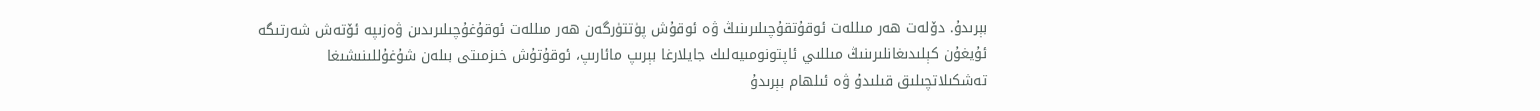بېرىدۇ. دۆلەت ھەر مىللەت ئوقۇتقۇچىلىرىنىڭ ۋە ئوقۇش پۈتتۈرگەن ھەر مىللەت ئوقۇغۇچىلىرىدىن ۋەزىپە ئۆتەش شەرتىگە ئۇيغۇن كېلىدىغانلىرىنىڭ مىللىي ئاپتونومىيەلىك جايلارغا بېرىپ مائارىپ، ئوقۇتۇش خىزمىتى بىلەن شۇغۇللىنىشىغا تەشكىلاتچىلىق قىلىدۇ ۋە ئىلھام بېرىدۇ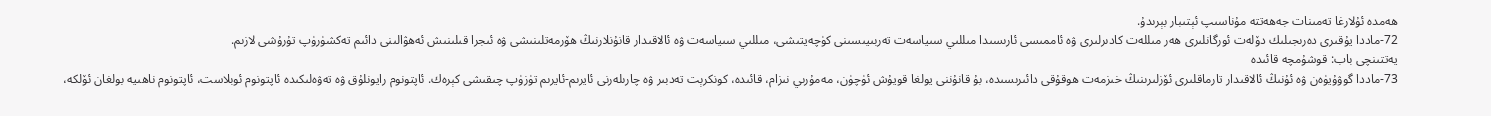ھەمدە ئۇلارغا تەمىنات جەھەتتە مۇناسىپ ئېتىبار بېرىدۇ.
72-ماددا يۇقىرى دەرىجىلىك دۆلەت ئورگانلىرى ھەر مىللەت كادىرلىرى ۋە ئاممىسى ئارىسىدا مىللىي سىياسەت تەربىيىسىنى كۈچەيتىشى، مىللىي سىياسەت ۋە ئالاقىدار قانۇنلارنىڭ ھۆرمەتلىنىشى ۋە ئىجرا قىلىنىش ئەھۋالىنى دائىم تەكشۈرۈپ تۇرۇشى لازىم.
يەتتىنچى باب: قوشۇمچە قائىدە
73-ماددا گوۋۇيۈەن ۋە ئۇنىڭ ئالاقىدار تارماقلىرى ئۆزلىرىنىڭ خىزمەت ھوقۇقى دائىرىسىدە، بۇ قانۇننى يولغا قويۇش ئۈچۈن، مەمۇرىي نىزام، قائىدە، كونكرېت تەدبىر ۋە چارىلەرنى ئايرىم-ئايرىم تۈزۈپ چىقىشى كېرەك. ئاپتونوم رايونلۇق ۋە تەۋەلىكىدە ئاپتونوم ئوبلاست، ئاپتونوم ناھىيە بولغان ئۆلكە،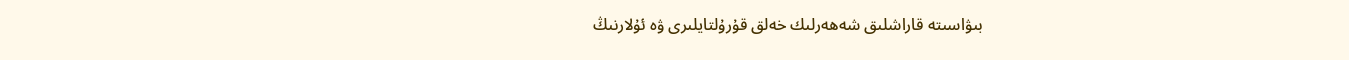بىۋاسىتە قاراشلىق شەھەرلىك خەلق قۇرۇلتايلىرى ۋە ئۇلارنىڭ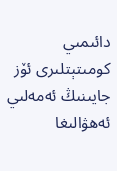دائىمىي كومىتېتلىرى ئۆز جايىنىڭ ئەمەلىي ئەھۋالىغا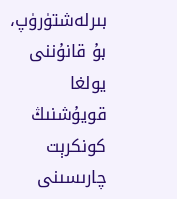بىرلەشتۈرۈپ، بۇ قانۇننى يولغا قويۇشنىڭ كونكرېت چارىسىنى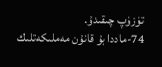تۈزۈپ چىقىدۇ.
74-ماددا بۇ قانۇن مەملىكەتلىك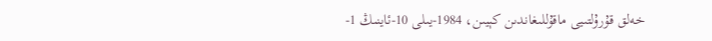خەلق قۇرۇلتىيى ماقۇللىغاندىن كېيىن، 1984-يىلى 10-ئاينىڭ 1-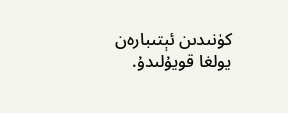كۈنىدىن ئېتىبارەن يولغا قويۇلىدۇ.